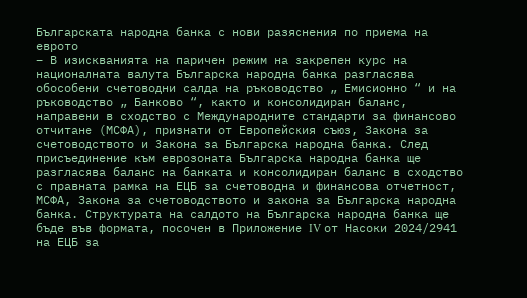Българската народна банка с нови разяснения по приема на еврото
– В изискванията на паричен режим на закрепен курс на националната валута Българска народна банка разгласява обособени счетоводни салда на ръководство „ Емисионно “ и на ръководство „ Банково “, както и консолидиран баланс, направени в сходство с Международните стандарти за финансово отчитане (МСФА), признати от Европейския съюз, Закона за счетоводството и Закона за Българска народна банка. След присъединение към еврозоната Българска народна банка ще разгласява баланс на банката и консолидиран баланс в сходство с правната рамка на ЕЦБ за счетоводна и финансова отчетност, МСФА, Закона за счетоводството и закона за Българска народна банка. Структурата на салдото на Българска народна банка ще бъде във формата, посочен в Приложение IV от Насоки 2024/2941 на ЕЦБ за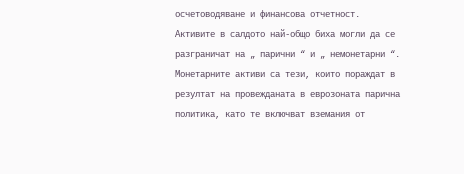осчетоводяване и финансова отчетност.
Активите в салдото най-общо биха могли да се разграничат на „ парични “ и „ немонетарни “. Монетарните активи са тези, които пораждат в резултат на провежданата в еврозоната парична политика, като те включват вземания от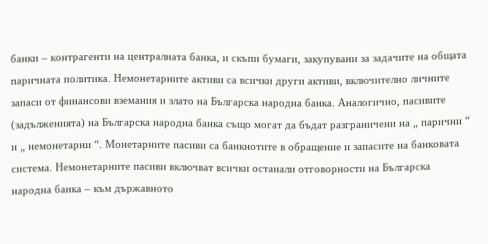банки – контрагенти на централната банка, и скъпи бумаги, закупувани за задачите на общата паричната политика. Немонетарните активи са всички други активи, включително личните запаси от финансови вземания и злато на Българска народна банка. Аналогично, пасивите (задълженията) на Българска народна банка също могат да бъдат разграничени на „ парични “ и „ немонетарни “. Монетарните пасиви са банкнотите в обращение и запасите на банковата система. Немонетарните пасиви включват всички останали отговорности на Българска народна банка – към държавното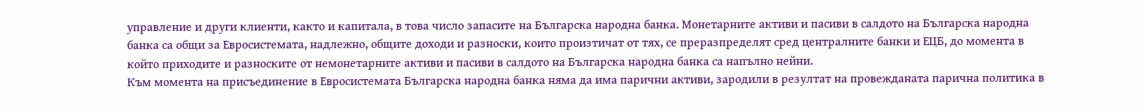управление и други клиенти, както и капитала, в това число запасите на Българска народна банка. Монетарните активи и пасиви в салдото на Българска народна банка са общи за Евросистемата, надлежно, общите доходи и разноски, които произтичат от тях, се преразпределят сред централните банки и ЕЦБ, до момента в който приходите и разноските от немонетарните активи и пасиви в салдото на Българска народна банка са напълно нейни.
Към момента на присъединение в Евросистемата Българска народна банка няма да има парични активи, зародили в резултат на провежданата парична политика в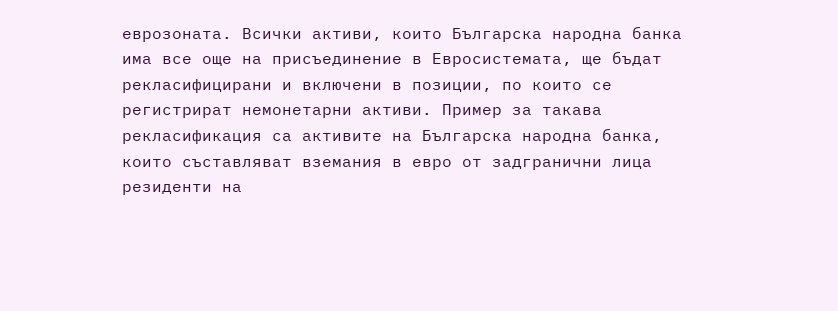еврозоната. Всички активи, които Българска народна банка има все още на присъединение в Евросистемата, ще бъдат рекласифицирани и включени в позиции, по които се регистрират немонетарни активи. Пример за такава рекласификация са активите на Българска народна банка, които съставляват вземания в евро от задгранични лица резиденти на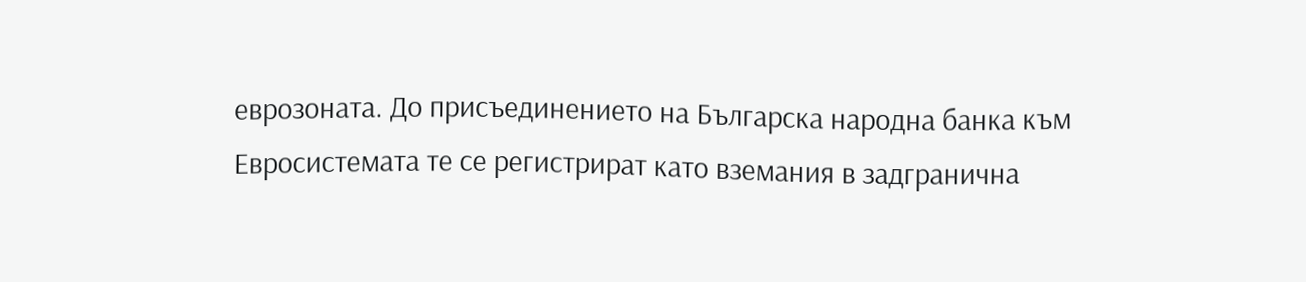еврозоната. До присъединението на Българска народна банка към Евросистемата те се регистрират като вземания в задгранична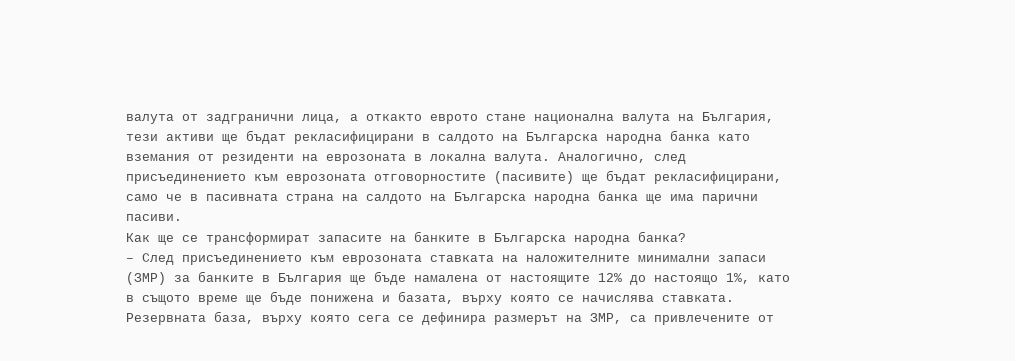валута от задгранични лица, а откакто еврото стане национална валута на България, тези активи ще бъдат рекласифицирани в салдото на Българска народна банка като вземания от резиденти на еврозоната в локална валута. Аналогично, след присъединението към еврозоната отговорностите (пасивите) ще бъдат рекласифицирани, само че в пасивната страна на салдото на Българска народна банка ще има парични пасиви.
Как ще се трансформират запасите на банките в Българска народна банка?
– След присъединението към еврозоната ставката на наложителните минимални запаси (ЗМР) за банките в България ще бъде намалена от настоящите 12% до настоящо 1%, като в същото време ще бъде понижена и базата, върху която се начислява ставката.
Резервната база, върху която сега се дефинира размерът на ЗМР, са привлечените от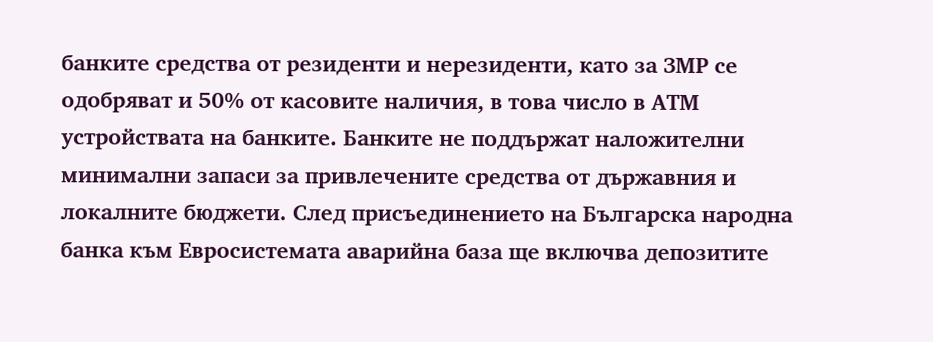банките средства от резиденти и нерезиденти, като за ЗМР се одобряват и 50% от касовите наличия, в това число в АТМ устройствата на банките. Банките не поддържат наложителни минимални запаси за привлечените средства от държавния и локалните бюджети. След присъединението на Българска народна банка към Евросистемата аварийна база ще включва депозитите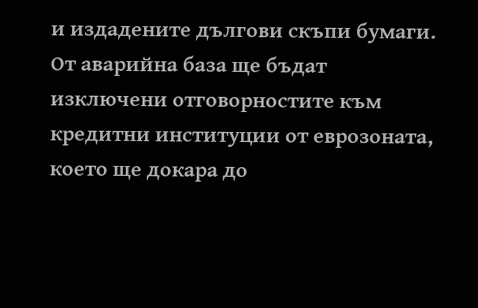и издадените дългови скъпи бумаги. От аварийна база ще бъдат изключени отговорностите към кредитни институции от еврозоната, което ще докара до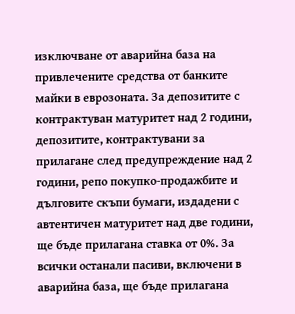изключване от аварийна база на привлечените средства от банките майки в еврозоната. За депозитите с контрактуван матуритет над 2 години, депозитите, контрактувани за прилагане след предупреждение над 2 години, репо покупко-продажбите и дълговите скъпи бумаги, издадени с автентичен матуритет над две години, ще бъде прилагана ставка от 0%. За всички останали пасиви, включени в аварийна база, ще бъде прилагана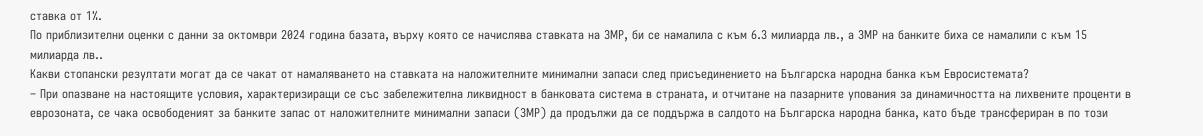ставка от 1%.
По приблизителни оценки с данни за октомври 2024 година базата, върху която се начислява ставката на ЗМР, би се намалила с към 6.3 милиарда лв., а ЗМР на банките биха се намалили с към 15 милиарда лв..
Какви стопански резултати могат да се чакат от намаляването на ставката на наложителните минимални запаси след присъединението на Българска народна банка към Евросистемата?
– При опазване на настоящите условия, характеризиращи се със забележителна ликвидност в банковата система в страната, и отчитане на пазарните упования за динамичността на лихвените проценти в еврозоната, се чака освободеният за банките запас от наложителните минимални запаси (ЗМР) да продължи да се поддържа в салдото на Българска народна банка, като бъде трансфериран в по този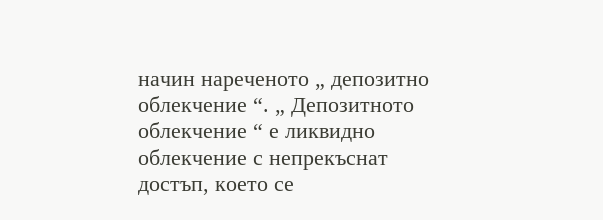начин нареченото „ депозитно облекчение “. „ Депозитното облекчение “ е ликвидно облекчение с непрекъснат достъп, което се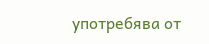употребява от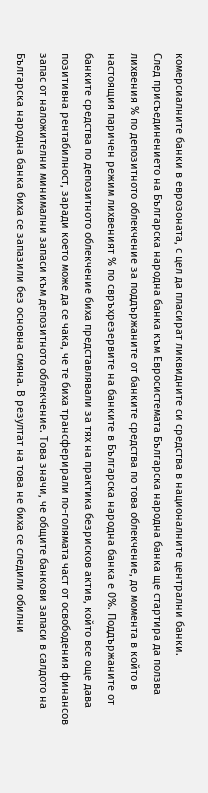комерсиалните банки в еврозоната, с цел да пласират ликвидните си средства в националните централни банки.
След присъединението на Българска народна банка към Евросистемата Българска народна банка ще стартира да ползва лихвения % по депозитното облекчение за поддържаните от банките средства по това облекчение, до момента в който в настоящия паричен режим лихвеният % по свръхрезервите на банките в Българска народна банка е 0%. Поддържаните от банките средства по депозитното облекчение биха представлявали за тях на практика безрисков актив, който все още дава позитивна рентабилност, заради което може да се чака, че те биха трансферирали по-голямата част от освободения финансов запас от наложителни минимални запаси към депозитното облекчение. Това значи, че общите банкови запаси в салдото на Българска народна банка биха се запазили без основна смяна. В резултат на това не биха се следили обилни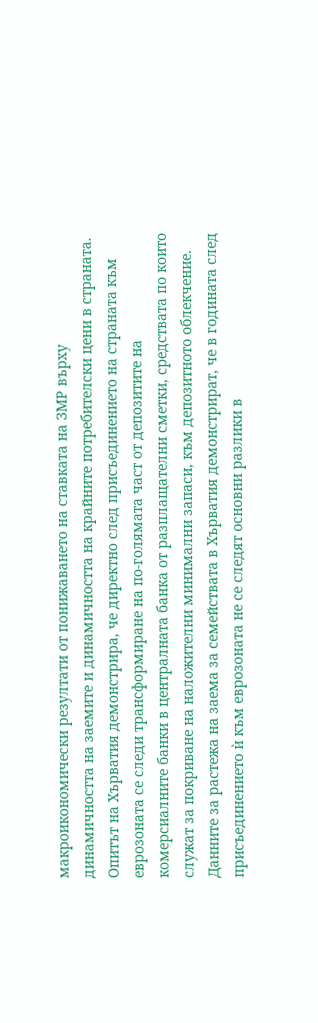макроикономически резултати от понижаването на ставката на ЗМР върху динамичността на заемите и динамичността на крайните потребителски цени в страната.
Опитът на Хърватия демонстрира, че директно след присъединението на страната към еврозоната се следи трансформиране на по-голямата част от депозитите на комерсиалните банки в централната банка от разплащателни сметки, средствата по които служат за покриване на наложителни минимални запаси, към депозитното облекчение. Данните за растежа на заема за семействата в Хърватия демонстрират, че в годината след присъединението ѝ към еврозоната не се следят основни разлики в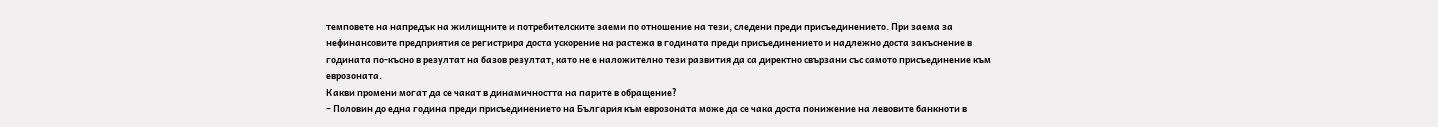темповете на напредък на жилищните и потребителските заеми по отношение на тези, следени преди присъединението. При заема за нефинансовите предприятия се регистрира доста ускорение на растежа в годината преди присъединението и надлежно доста закъснение в годината по-късно в резултат на базов резултат, като не е наложително тези развития да са директно свързани със самото присъединение към еврозоната.
Какви промени могат да се чакат в динамичността на парите в обращение?
– Половин до една година преди присъединението на България към еврозоната може да се чака доста понижение на левовите банкноти в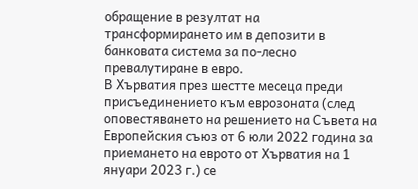обращение в резултат на трансформирането им в депозити в банковата система за по-лесно превалутиране в евро.
В Хърватия през шестте месеца преди присъединението към еврозоната (след оповестяването на решението на Съвета на Европейския съюз от 6 юли 2022 година за приемането на еврото от Хърватия на 1 януари 2023 г.) се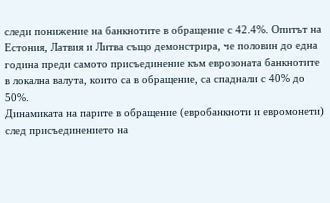следи понижение на банкнотите в обращение с 42.4%. Опитът на Естония, Латвия и Литва също демонстрира, че половин до една година преди самото присъединение към еврозоната банкнотите в локална валута, които са в обращение, са спаднали с 40% до 50%.
Динамиката на парите в обращение (евробанкноти и евромонети) след присъединението на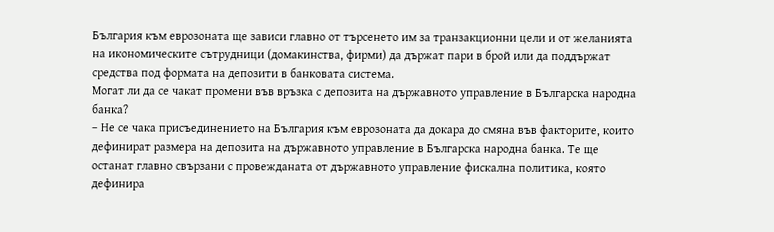България към еврозоната ще зависи главно от търсенето им за транзакционни цели и от желанията на икономическите сътрудници (домакинства, фирми) да държат пари в брой или да поддържат средства под формата на депозити в банковата система.
Могат ли да се чакат промени във връзка с депозита на държавното управление в Българска народна банка?
– Не се чака присъединението на България към еврозоната да докара до смяна във факторите, които дефинират размера на депозита на държавното управление в Българска народна банка. Те ще останат главно свързани с провежданата от държавното управление фискална политика, която дефинира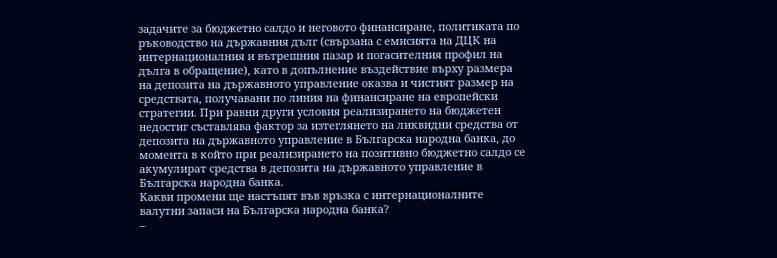задачите за бюджетно салдо и неговото финансиране, политиката по ръководство на държавния дълг (свързана с емисията на ДЦК на интернационалния и вътрешния пазар и погасителния профил на дълга в обращение), като в допълнение въздействие върху размера на депозита на държавното управление оказва и чистият размер на средствата, получавани по линия на финансиране на европейски стратегии. При равни други условия реализирането на бюджетен недостиг съставлява фактор за изтеглянето на ликвидни средства от депозита на държавното управление в Българска народна банка, до момента в който при реализирането на позитивно бюджетно салдо се акумулират средства в депозита на държавното управление в Българска народна банка.
Какви промени ще настъпят във връзка с интернационалните валутни запаси на Българска народна банка?
–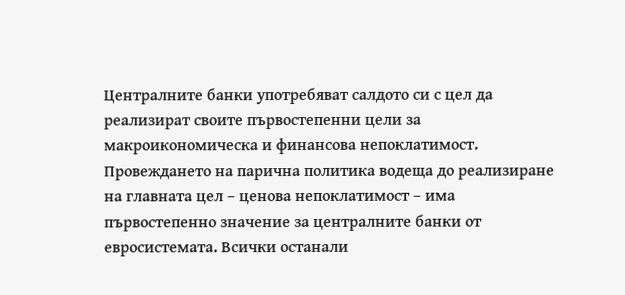Централните банки употребяват салдото си с цел да реализират своите първостепенни цели за макроикономическа и финансова непоклатимост. Провеждането на парична политика водеща до реализиране на главната цел – ценова непоклатимост – има първостепенно значение за централните банки от евросистемата. Всички останали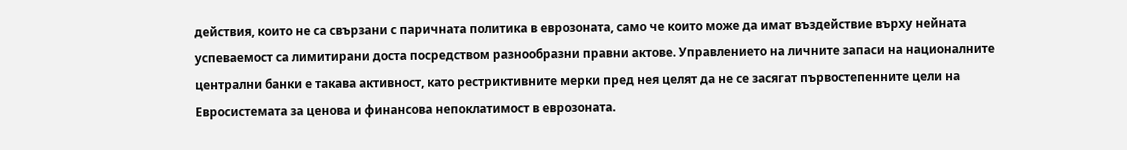действия, които не са свързани с паричната политика в еврозоната, само че които може да имат въздействие върху нейната успеваемост са лимитирани доста посредством разнообразни правни актове. Управлението на личните запаси на националните централни банки е такава активност, като рестриктивните мерки пред нея целят да не се засягат първостепенните цели на Евросистемата за ценова и финансова непоклатимост в еврозоната.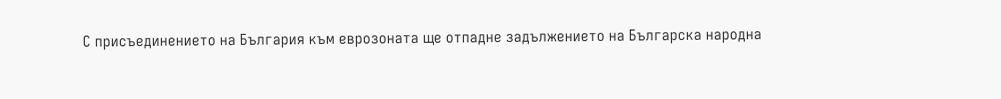С присъединението на България към еврозоната ще отпадне задължението на Българска народна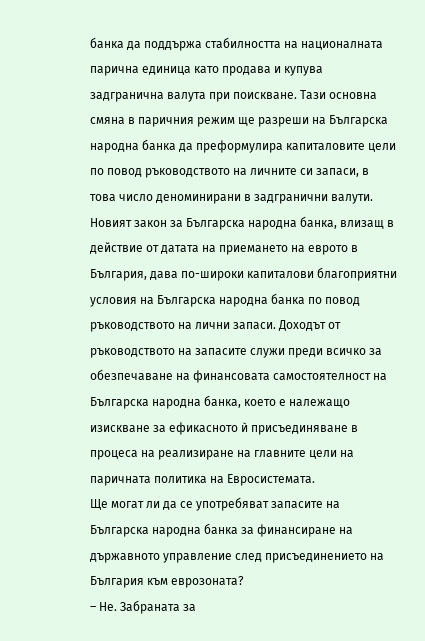банка да поддържа стабилността на националната парична единица като продава и купува задгранична валута при поискване. Тази основна смяна в паричния режим ще разреши на Българска народна банка да преформулира капиталовите цели по повод ръководството на личните си запаси, в това число деноминирани в задгранични валути. Новият закон за Българска народна банка, влизащ в действие от датата на приемането на еврото в България, дава по-широки капиталови благоприятни условия на Българска народна банка по повод ръководството на лични запаси. Доходът от ръководството на запасите служи преди всичко за обезпечаване на финансовата самостоятелност на Българска народна банка, което е належащо изискване за ефикасното ѝ присъединяване в процесa на реализиране на главните цели на паричната политика на Евросистемата.
Ще могат ли да се употребяват запасите на Българска народна банка за финансиране на държавното управление след присъединението на България към еврозоната?
– Не. Забраната за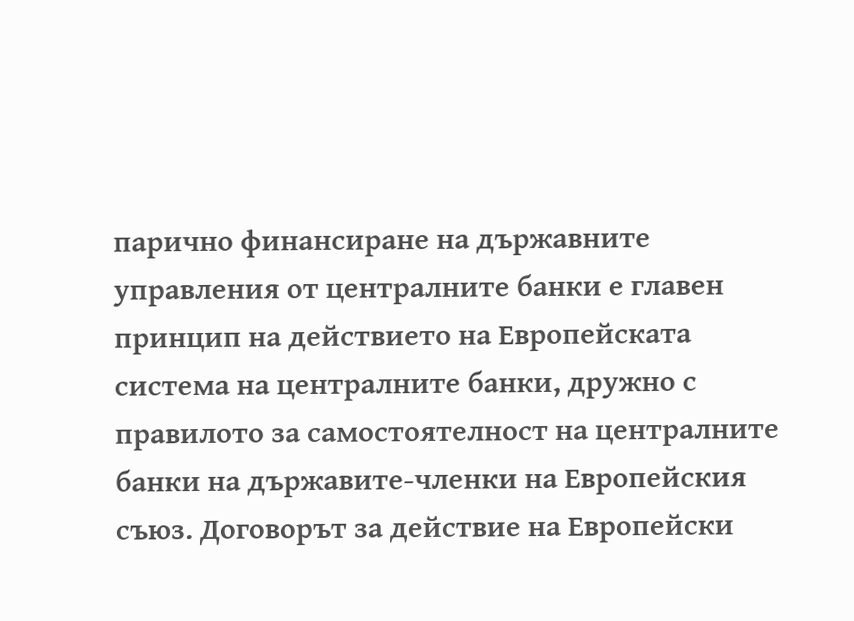парично финансиране на държавните управления от централните банки е главен принцип на действието на Европейската система на централните банки, дружно с правилото за самостоятелност на централните банки на държавите-членки на Европейския съюз. Договорът за действие на Европейски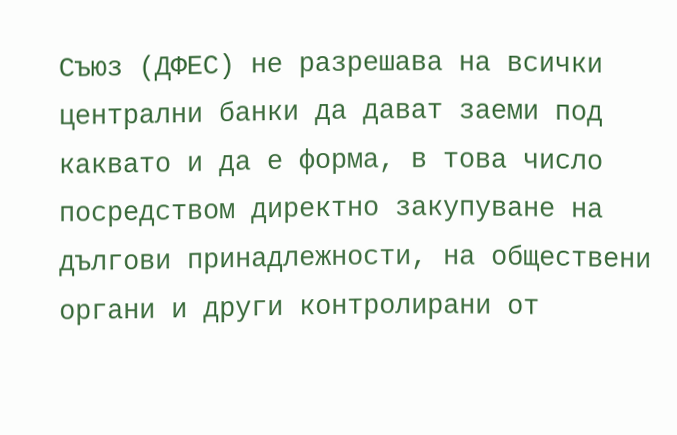Съюз (ДФЕС) не разрешава на всички централни банки да дават заеми под каквато и да е форма, в това число посредством директно закупуване на дългови принадлежности, на обществени органи и други контролирани от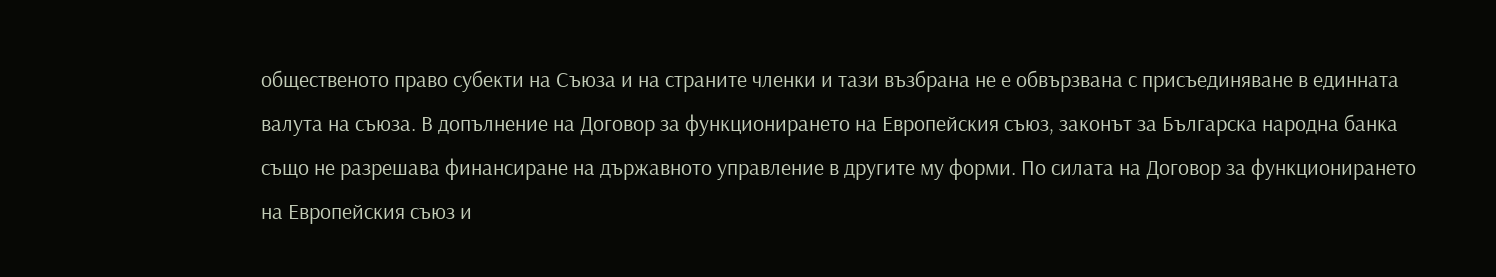общественото право субекти на Съюза и на страните членки и тази възбрана не е обвързвана с присъединяване в единната валута на съюза. В допълнение на Договор за функционирането на Европейския съюз, законът за Българска народна банка също не разрешава финансиране на държавното управление в другите му форми. По силата на Договор за функционирането на Европейския съюз и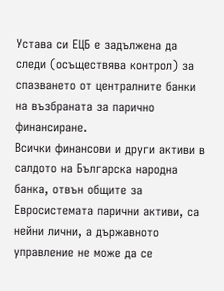Устава си ЕЦБ е задължена да следи (осъществява контрол) за спазването от централните банки на възбраната за парично финансиране.
Всички финансови и други активи в салдото на Българска народна банка, отвън общите за Евросистемата парични активи, са нейни лични, а държавното управление не може да се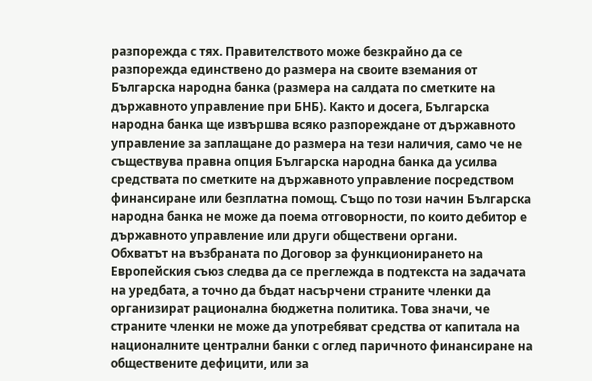разпорежда с тях. Правителството може безкрайно да се разпорежда единствено до размера на своите вземания от Българска народна банка (размера на салдата по сметките на държавното управление при БНБ). Както и досега, Българска народна банка ще извършва всяко разпореждане от държавното управление за заплащане до размера на тези наличия, само че не съществува правна опция Българска народна банка да усилва средствата по сметките на държавното управление посредством финансиране или безплатна помощ. Също по този начин Българска народна банка не може да поема отговорности, по които дебитор е държавното управление или други обществени органи.
Обхватът на възбраната по Договор за функционирането на Европейския съюз следва да се преглежда в подтекста на задачата на уредбата, а точно да бъдат насърчени страните членки да организират рационална бюджетна политика. Това значи, че страните членки не може да употребяват средства от капитала на националните централни банки с оглед паричното финансиране на обществените дефицити, или за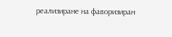реализиране на фаворизиран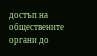достъп на обществените органи до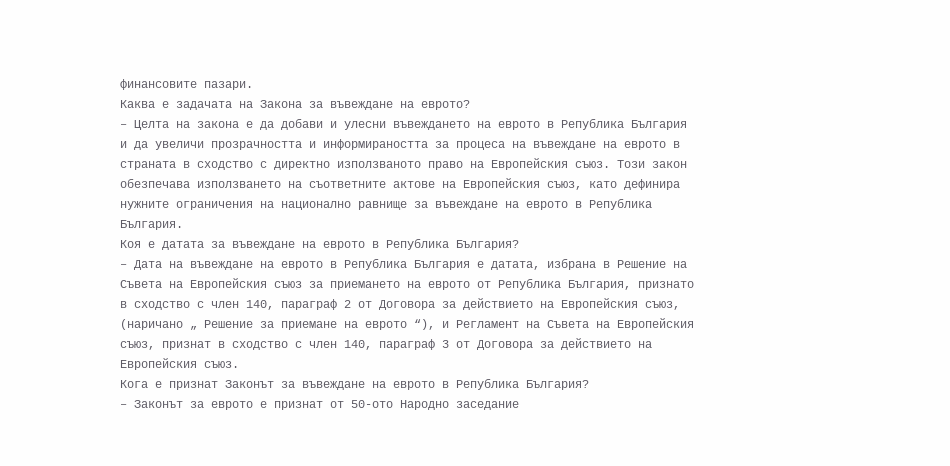финансовите пазари.
Каква е задачата на Закона за въвеждане на еврото?
– Целта на закона е да добави и улесни въвеждането на еврото в Република България и да увеличи прозрачността и информираността за процеса на въвеждане на еврото в страната в сходство с директно използваното право на Европейския съюз. Този закон обезпечава използването на съответните актове на Европейския съюз, като дефинира нужните ограничения на национално равнище за въвеждане на еврото в Република България.
Коя е датата за въвеждане на еврото в Република България?
– Дата на въвеждане на еврото в Република България е датата, избрана в Решение на Съвета на Европейския съюз за приемането на еврото от Република България, признато в сходство с член 140, параграф 2 от Договора за действието на Европейския съюз, (наричано „ Решение за приемане на еврото “), и Регламент на Съвета на Европейския съюз, признат в сходство с член 140, параграф 3 от Договора за действието на Европейския съюз.
Кога е признат Законът за въвеждане на еврото в Република България?
– Законът за еврото е признат от 50-ото Народно заседание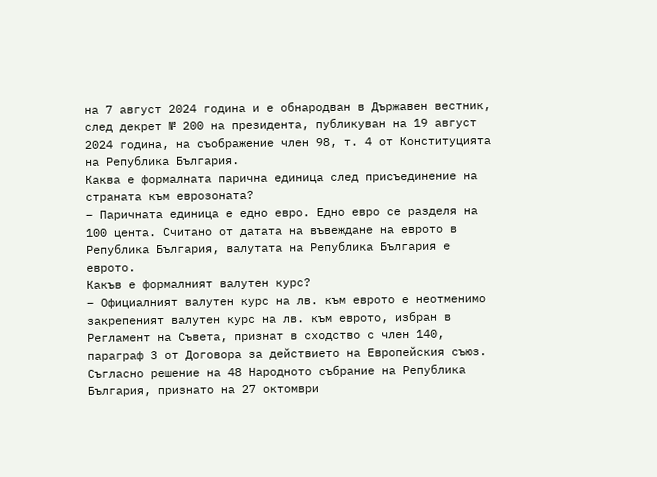на 7 август 2024 година и е обнародван в Държавен вестник, след декрет № 200 на президента, публикуван на 19 август 2024 година, на съображение член 98, т. 4 от Конституцията на Република България.
Каква е формалната парична единица след присъединение на страната към еврозоната?
– Паричната единица е едно евро. Едно евро се разделя на 100 цента. Считано от датата на въвеждане на еврото в Република България, валутата на Република България е еврото.
Какъв е формалният валутен курс?
– Официалният валутен курс на лв. към еврото е неотменимо закрепеният валутен курс на лв. към еврото, избран в Регламент на Съвета, признат в сходство с член 140, параграф 3 от Договора за действието на Европейския съюз.
Съгласно решение на 48 Народното събрание на Република България, признато на 27 октомври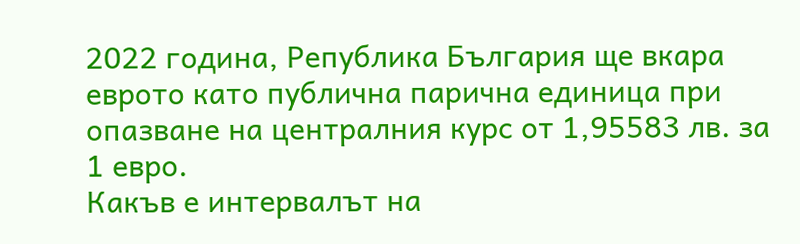2022 година, Република България ще вкара еврото като публична парична единица при опазване на централния курс от 1,95583 лв. за 1 евро.
Какъв е интервалът на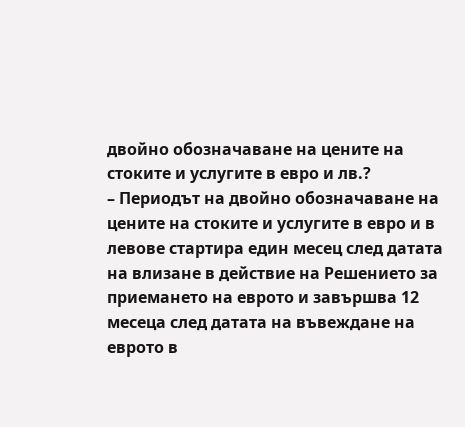двойно обозначаване на цените на стоките и услугите в евро и лв.?
– Периодът на двойно обозначаване на цените на стоките и услугите в евро и в левове стартира един месец след датата на влизане в действие на Решението за приемането на еврото и завършва 12 месеца след датата на въвеждане на еврото в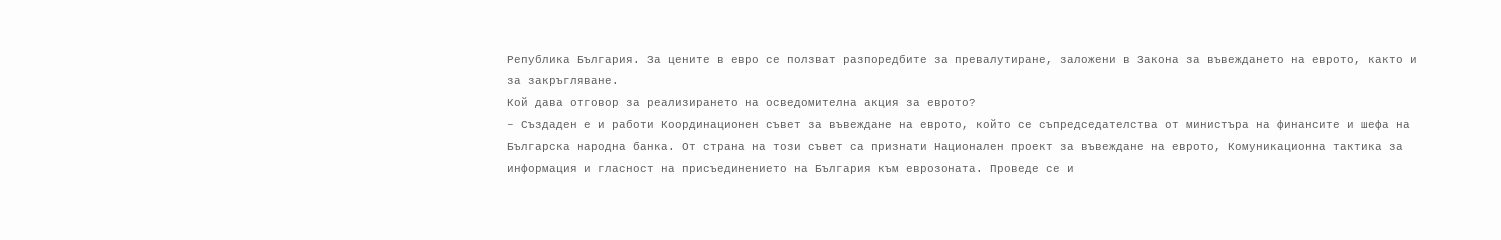Република България. За цените в евро се ползват разпоредбите за превалутиране, заложени в Закона за въвеждането на еврото, както и за закръгляване.
Кой дава отговор за реализирането на осведомителна акция за еврото?
– Създадeн е и работи Координационен съвет за въвеждане на еврото, който се съпредседателства от министъра на финансите и шефа на Българска народна банка. От страна на този съвет са признати Национален проект за въвеждане на еврото, Комуникационна тактика за информация и гласност на присъединението на България към еврозоната. Проведе се и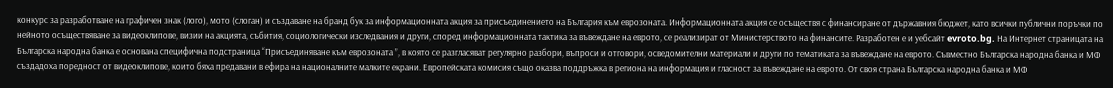конкурс за разработване на графичен знак (лого), мото (слоган) и създаване на бранд бук за информационната акция за присъединението на България към еврозоната. Информационната акция се осъществя с финансиране от държавния бюджет, като всички публични поръчки по нейното осъществяване за видеоклипове, визии на акцията, събития, социологически изследвания и други, според информационната тактика за въвеждане на еврото, се реализират от Министерството на финансите. Разработен е и уебсайт evroto.bg. На Интернет страницата на Българска народна банка е основана специфична подстраница “Присъединяване към еврозоната ”, в която се разгласяват регулярно разбори, въпроси и отговори, осведомителни материали и други по тематиката за въвеждане на еврото. Съвместно Българска народна банка и МФ създадоха поредност от видеоклипове, които бяха предавани в ефира на националните малките екрани. Европейската комисия също оказва поддръжка в региона на информация и гласност за въвеждане на еврото. От своя страна Българска народна банка и МФ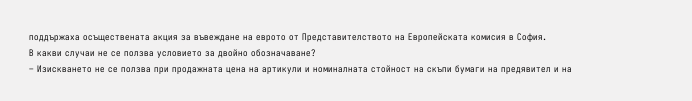поддържаха осъществената акция за въвеждане на еврото от Представителството на Европейската комисия в София.
В какви случаи не се ползва условието за двойно обозначаване?
– Изискването не се ползва при продажната цена на артикули и номиналната стойност на скъпи бумаги на предявител и на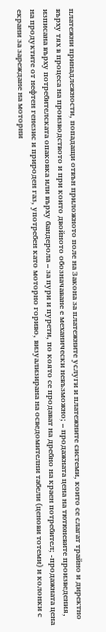платежни принадлежности, попадащи отвън приложното поле на Закона за платежните услуги и платежните системи, които се слагат трайно и директно върху тях в процеса на производството и при които двойното обозначаване е механически невъзможно; – продажната цена на тютюневите произведения, изписана върху потребителската опаковка или върху бандерола – за пури и пурети, по която се продават на дребно на краен потребител; -продажната цена на продуктите от нефтен генезис и природен газ, употребен като моторно гориво, визуализирана на осведомителни табели (ценови тотеми) и колонки с екрани за зареждане на моторни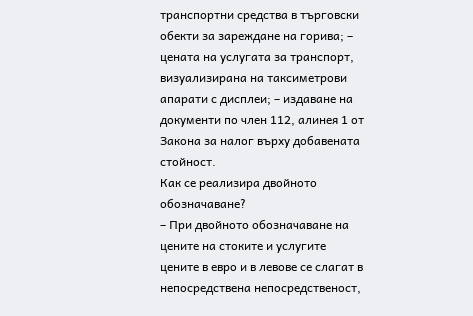транспортни средства в търговски обекти за зареждане на горива; – цената на услугата за транспорт, визуализирана на таксиметрови апарати с дисплеи; – издаване на документи по член 112, алинея 1 от Закона за налог върху добавената стойност.
Как се реализира двойното обозначаване?
– При двойното обозначаване на цените на стоките и услугите цените в евро и в левове се слагат в непосредствена непосредственост,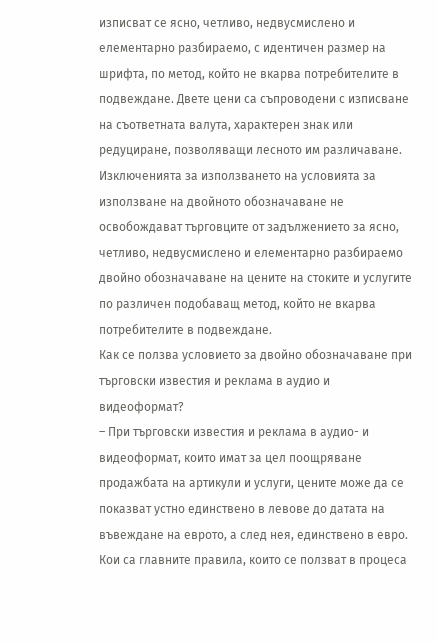изписват се ясно, четливо, недвусмислено и елементарно разбираемо, с идентичен размер на шрифта, по метод, който не вкарва потребителите в подвеждане. Двете цени са съпроводени с изписване на съответната валута, характерен знак или редуциране, позволяващи лесното им различаване.
Изключенията за използването на условията за използване на двойното обозначаване не освобождават търговците от задължението за ясно, четливо, недвусмислено и елементарно разбираемо двойно обозначаване на цените на стоките и услугите по различен подобаващ метод, който не вкарва потребителите в подвеждане.
Как се ползва условието за двойно обозначаване при търговски известия и реклама в аудио и видеоформат?
– При търговски известия и реклама в аудио- и видеоформат, които имат за цел поощряване продажбата на артикули и услуги, цените може да се показват устно единствено в левове до датата на въвеждане на еврото, а след нея, единствено в евро.
Кои са главните правила, които се ползват в процеса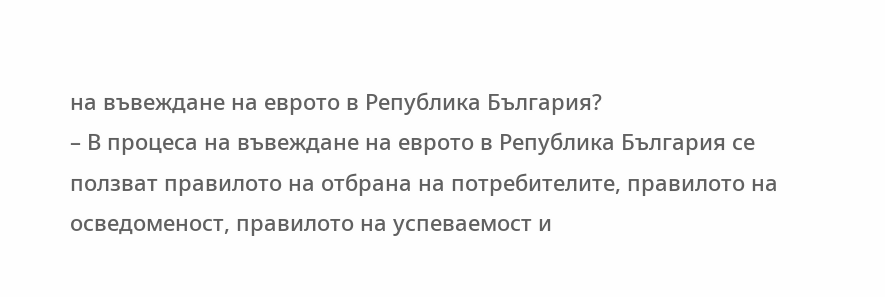на въвеждане на еврото в Република България?
– В процеса на въвеждане на еврото в Република България се ползват правилото на отбрана на потребителите, правилото на осведоменост, правилото на успеваемост и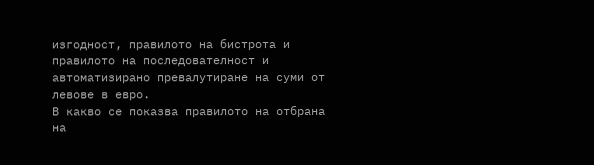изгодност, правилото на бистрота и правилото на последователност и автоматизирано превалутиране на суми от левове в евро.
В какво се показва правилото на отбрана на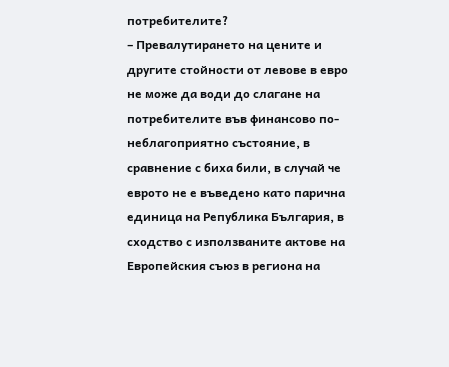потребителите?
– Превалутирането на цените и другите стойности от левове в евро не може да води до слагане на потребителите във финансово по-неблагоприятно състояние, в сравнение с биха били, в случай че еврото не е въведено като парична единица на Република България, в сходство с използваните актове на Европейския съюз в региона на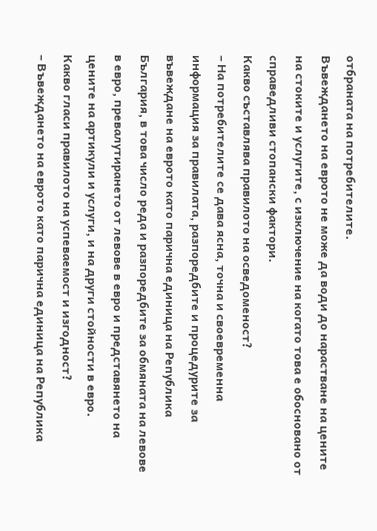отбраната на потребителите.
Въвеждането на еврото не може да води до нарастване на цените на стоките и услугите, с изключение на когато това е обосновано от справедливи стопански фактори.
Какво съставлява правилото на осведоменост?
– На потребителите се дава ясна, точна и своевременна информация за правилата, разпоредбите и процедурите за въвеждане на еврото като парична единица на Република България, в това число реда и разпоредбите за обмяната на левове в евро, превалутирането от левове в евро и представянето на цените на артикули и услуги, и на други стойности в евро.
Какво гласи правилото на успеваемост и изгодност?
– Въвеждането на еврото като парична единица на Република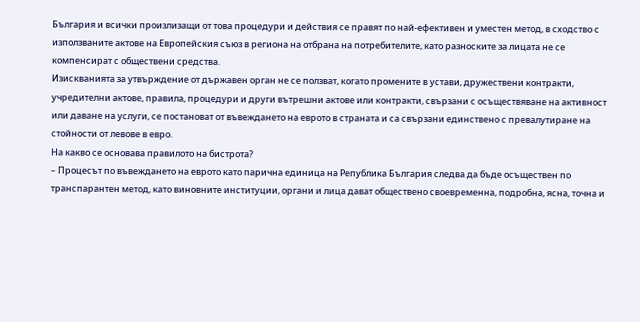България и всички произлизащи от това процедури и действия се правят по най-ефективен и уместен метод, в сходство с използваните актове на Европейския съюз в региона на отбрана на потребителите, като разноските за лицата не се компенсират с обществени средства.
Изискванията за утвърждение от държавен орган не се ползват, когато промените в устави, дружествени контракти, учредителни актове, правила, процедури и други вътрешни актове или контракти, свързани с осъществяване на активност или даване на услуги, се постановат от въвеждането на еврото в страната и са свързани единствено с превалутиране на стойности от левове в евро.
На какво се основава правилото на бистрота?
– Процесът по въвеждането на еврото като парична единица на Република България следва да бъде осъществен по транспарантен метод, като виновните институции, органи и лица дават обществено своевременна, подробна, ясна, точна и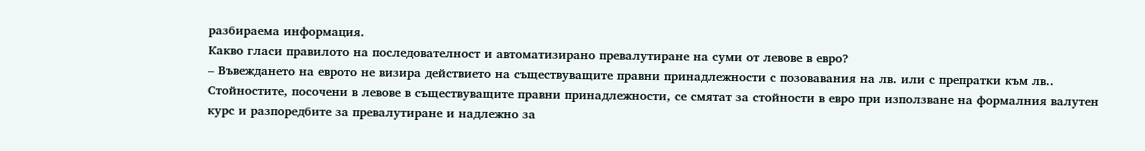разбираема информация.
Какво гласи правилото на последователност и автоматизирано превалутиране на суми от левове в евро?
– Въвеждането на еврото не визира действието на съществуващите правни принадлежности с позовавания на лв. или с препратки към лв..
Стойностите, посочени в левове в съществуващите правни принадлежности, се смятат за стойности в евро при използване на формалния валутен курс и разпоредбите за превалутиране и надлежно за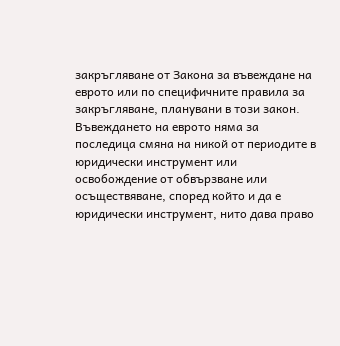закръгляване от Закона за въвеждане на еврото или по специфичните правила за закръгляване, планувани в този закон.
Въвеждането на еврото няма за последица смяна на никой от периодите в юридически инструмент или освобождение от обвързване или осъществяване, според който и да е юридически инструмент, нито дава право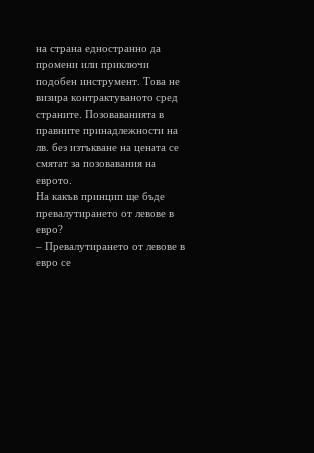на страна едностранно да промени или приключи подобен инструмент. Това не визира контрактуваното сред страните. Позоваванията в правните принадлежности на лв. без изтъкване на цената се смятат за позовавания на еврото.
На какъв принцип ще бъде превалутирането от левове в евро?
– Превалутирането от левове в евро се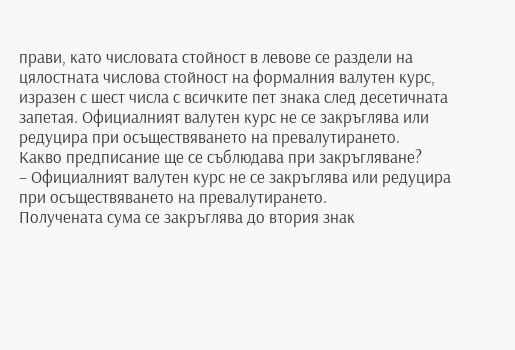прави, като числовата стойност в левове се раздели на цялостната числова стойност на формалния валутен курс, изразен с шест числа с всичките пет знака след десетичната запетая. Официалният валутен курс не се закръглява или редуцира при осъществяването на превалутирането.
Какво предписание ще се съблюдава при закръгляване?
– Официалният валутен курс не се закръглява или редуцира при осъществяването на превалутирането.
Получената сума се закръглява до втория знак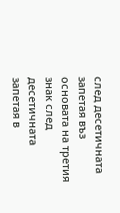след десетичната запетая въз основата на третия знак след десетичната запетая в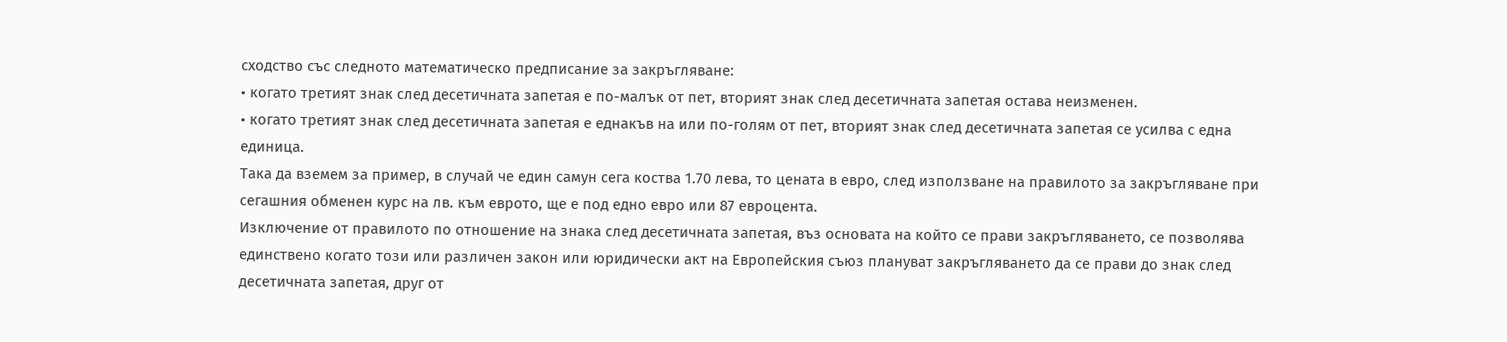сходство със следното математическо предписание за закръгляване:
• когато третият знак след десетичната запетая е по-малък от пет, вторият знак след десетичната запетая остава неизменен.
• когато третият знак след десетичната запетая е еднакъв на или по-голям от пет, вторият знак след десетичната запетая се усилва с една единица.
Така да вземем за пример, в случай че един самун сега коства 1.70 лева, то цената в евро, след използване на правилото за закръгляване при сегашния обменен курс на лв. към еврото, ще е под едно евро или 87 евроцента.
Изключение от правилото по отношение на знака след десетичната запетая, въз основата на който се прави закръгляването, се позволява единствено когато този или различен закон или юридически акт на Европейския съюз плануват закръгляването да се прави до знак след десетичната запетая, друг от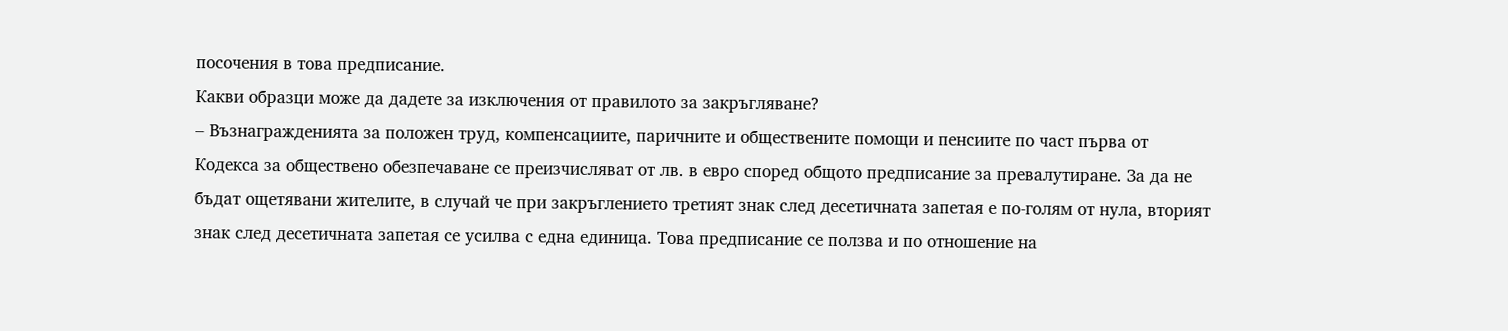посочения в това предписание.
Какви образци може да дадете за изключения от правилото за закръгляване?
– Възнагражденията за положен труд, компенсациите, паричните и обществените помощи и пенсиите по част първа от Кодекса за обществено обезпечаване се преизчисляват от лв. в евро според общото предписание за превалутиране. За да не бъдат ощетявани жителите, в случай че при закръглението третият знак след десетичната запетая е по-голям от нула, вторият знак след десетичната запетая се усилва с една единица. Това предписание се ползва и по отношение на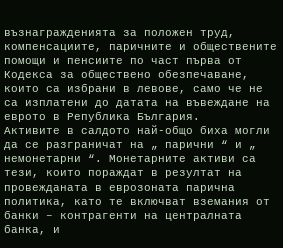възнагражденията за положен труд, компенсациите, паричните и обществените помощи и пенсиите по част първа от Кодекса за обществено обезпечаване, които са избрани в левове, само че не са изплатени до датата на въвеждане на еврото в Република България.
Активите в салдото най-общо биха могли да се разграничат на „ парични “ и „ немонетарни “. Монетарните активи са тези, които пораждат в резултат на провежданата в еврозоната парична политика, като те включват вземания от банки – контрагенти на централната банка, и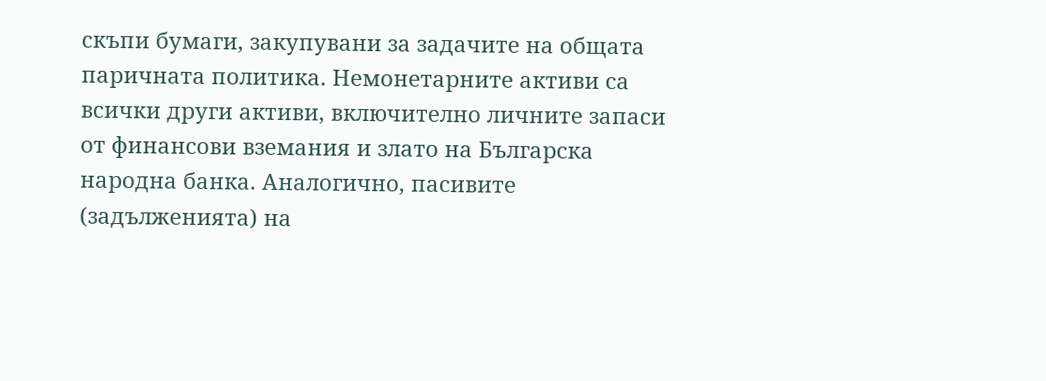скъпи бумаги, закупувани за задачите на общата паричната политика. Немонетарните активи са всички други активи, включително личните запаси от финансови вземания и злато на Българска народна банка. Аналогично, пасивите (задълженията) на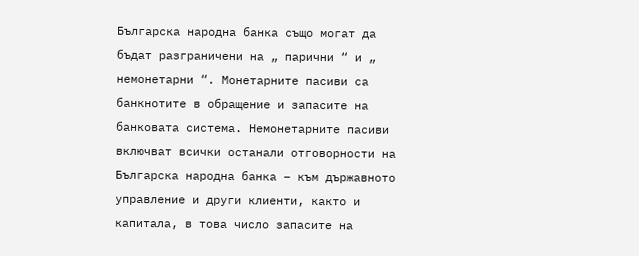Българска народна банка също могат да бъдат разграничени на „ парични “ и „ немонетарни “. Монетарните пасиви са банкнотите в обращение и запасите на банковата система. Немонетарните пасиви включват всички останали отговорности на Българска народна банка – към държавното управление и други клиенти, както и капитала, в това число запасите на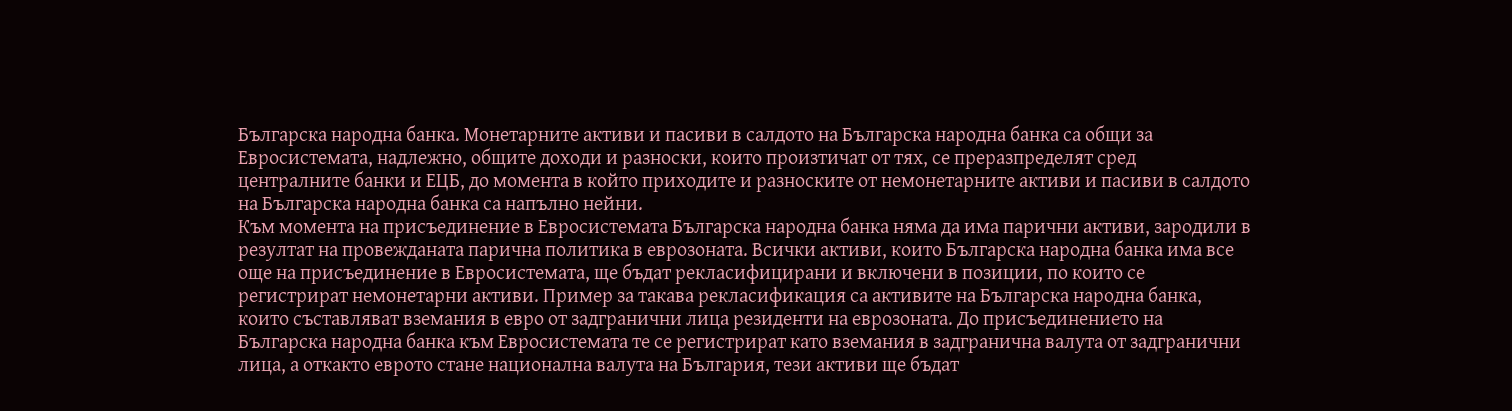Българска народна банка. Монетарните активи и пасиви в салдото на Българска народна банка са общи за Евросистемата, надлежно, общите доходи и разноски, които произтичат от тях, се преразпределят сред централните банки и ЕЦБ, до момента в който приходите и разноските от немонетарните активи и пасиви в салдото на Българска народна банка са напълно нейни.
Към момента на присъединение в Евросистемата Българска народна банка няма да има парични активи, зародили в резултат на провежданата парична политика в еврозоната. Всички активи, които Българска народна банка има все още на присъединение в Евросистемата, ще бъдат рекласифицирани и включени в позиции, по които се регистрират немонетарни активи. Пример за такава рекласификация са активите на Българска народна банка, които съставляват вземания в евро от задгранични лица резиденти на еврозоната. До присъединението на Българска народна банка към Евросистемата те се регистрират като вземания в задгранична валута от задгранични лица, а откакто еврото стане национална валута на България, тези активи ще бъдат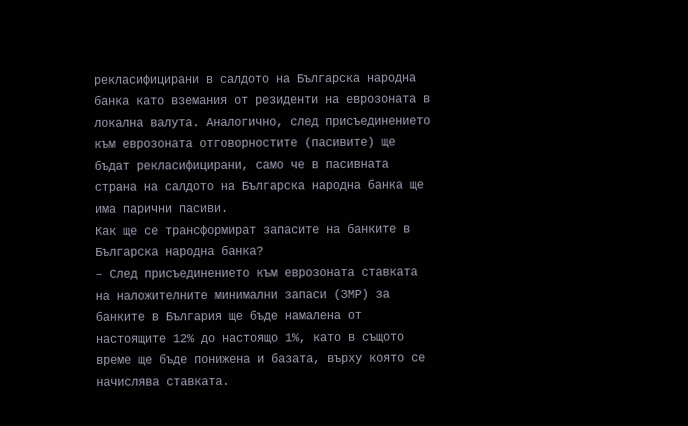рекласифицирани в салдото на Българска народна банка като вземания от резиденти на еврозоната в локална валута. Аналогично, след присъединението към еврозоната отговорностите (пасивите) ще бъдат рекласифицирани, само че в пасивната страна на салдото на Българска народна банка ще има парични пасиви.
Как ще се трансформират запасите на банките в Българска народна банка?
– След присъединението към еврозоната ставката на наложителните минимални запаси (ЗМР) за банките в България ще бъде намалена от настоящите 12% до настоящо 1%, като в същото време ще бъде понижена и базата, върху която се начислява ставката.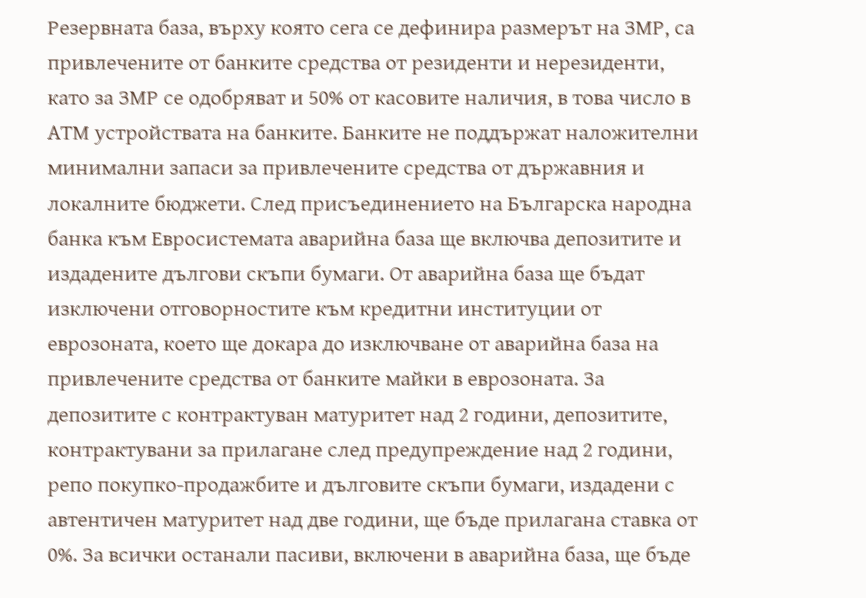Резервната база, върху която сега се дефинира размерът на ЗМР, са привлечените от банките средства от резиденти и нерезиденти, като за ЗМР се одобряват и 50% от касовите наличия, в това число в АТМ устройствата на банките. Банките не поддържат наложителни минимални запаси за привлечените средства от държавния и локалните бюджети. След присъединението на Българска народна банка към Евросистемата аварийна база ще включва депозитите и издадените дългови скъпи бумаги. От аварийна база ще бъдат изключени отговорностите към кредитни институции от еврозоната, което ще докара до изключване от аварийна база на привлечените средства от банките майки в еврозоната. За депозитите с контрактуван матуритет над 2 години, депозитите, контрактувани за прилагане след предупреждение над 2 години, репо покупко-продажбите и дълговите скъпи бумаги, издадени с автентичен матуритет над две години, ще бъде прилагана ставка от 0%. За всички останали пасиви, включени в аварийна база, ще бъде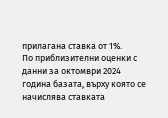прилагана ставка от 1%.
По приблизителни оценки с данни за октомври 2024 година базата, върху която се начислява ставката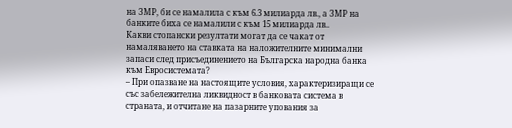на ЗМР, би се намалила с към 6.3 милиарда лв., а ЗМР на банките биха се намалили с към 15 милиарда лв..
Какви стопански резултати могат да се чакат от намаляването на ставката на наложителните минимални запаси след присъединението на Българска народна банка към Евросистемата?
– При опазване на настоящите условия, характеризиращи се със забележителна ликвидност в банковата система в страната, и отчитане на пазарните упования за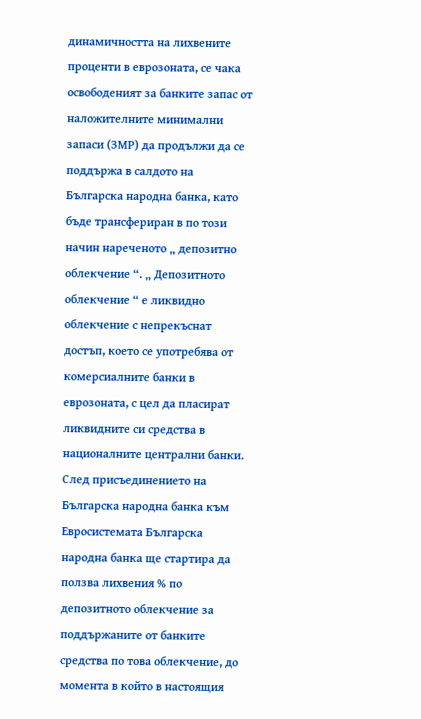динамичността на лихвените проценти в еврозоната, се чака освободеният за банките запас от наложителните минимални запаси (ЗМР) да продължи да се поддържа в салдото на Българска народна банка, като бъде трансфериран в по този начин нареченото „ депозитно облекчение “. „ Депозитното облекчение “ е ликвидно облекчение с непрекъснат достъп, което се употребява от комерсиалните банки в еврозоната, с цел да пласират ликвидните си средства в националните централни банки.
След присъединението на Българска народна банка към Евросистемата Българска народна банка ще стартира да ползва лихвения % по депозитното облекчение за поддържаните от банките средства по това облекчение, до момента в който в настоящия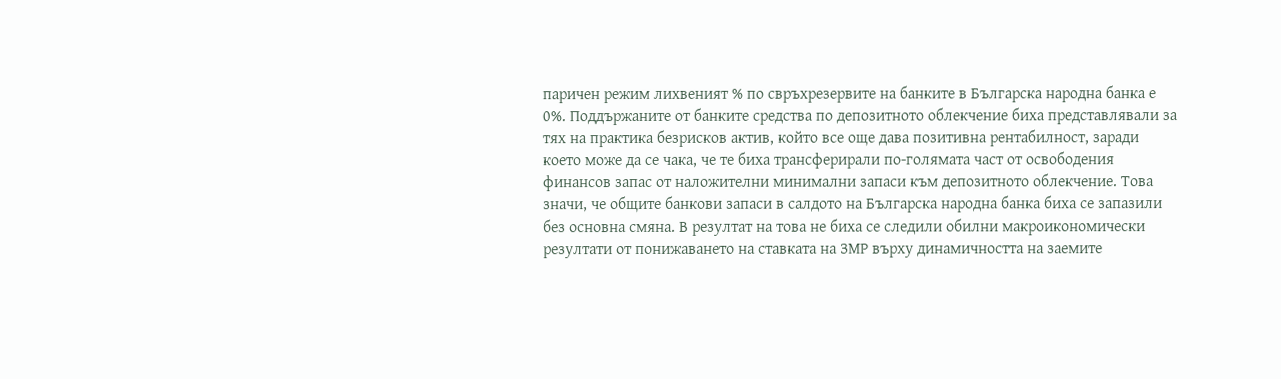паричен режим лихвеният % по свръхрезервите на банките в Българска народна банка е 0%. Поддържаните от банките средства по депозитното облекчение биха представлявали за тях на практика безрисков актив, който все още дава позитивна рентабилност, заради което може да се чака, че те биха трансферирали по-голямата част от освободения финансов запас от наложителни минимални запаси към депозитното облекчение. Това значи, че общите банкови запаси в салдото на Българска народна банка биха се запазили без основна смяна. В резултат на това не биха се следили обилни макроикономически резултати от понижаването на ставката на ЗМР върху динамичността на заемите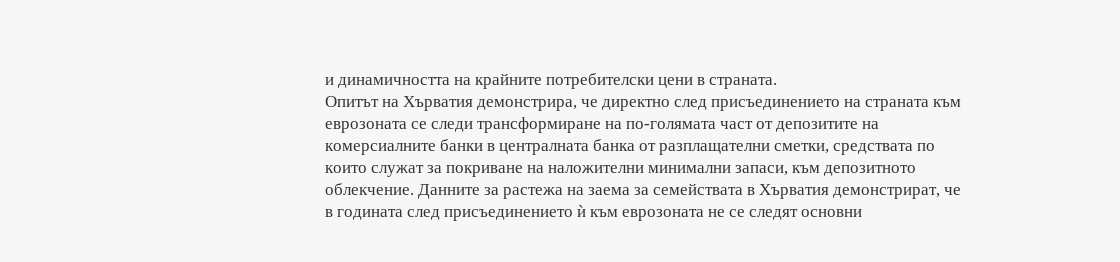и динамичността на крайните потребителски цени в страната.
Опитът на Хърватия демонстрира, че директно след присъединението на страната към еврозоната се следи трансформиране на по-голямата част от депозитите на комерсиалните банки в централната банка от разплащателни сметки, средствата по които служат за покриване на наложителни минимални запаси, към депозитното облекчение. Данните за растежа на заема за семействата в Хърватия демонстрират, че в годината след присъединението ѝ към еврозоната не се следят основни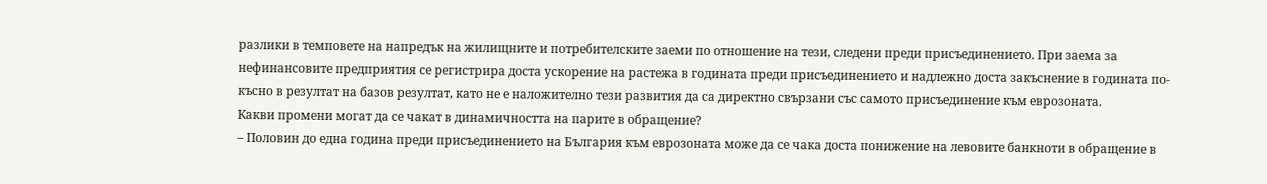разлики в темповете на напредък на жилищните и потребителските заеми по отношение на тези, следени преди присъединението. При заема за нефинансовите предприятия се регистрира доста ускорение на растежа в годината преди присъединението и надлежно доста закъснение в годината по-късно в резултат на базов резултат, като не е наложително тези развития да са директно свързани със самото присъединение към еврозоната.
Какви промени могат да се чакат в динамичността на парите в обращение?
– Половин до една година преди присъединението на България към еврозоната може да се чака доста понижение на левовите банкноти в обращение в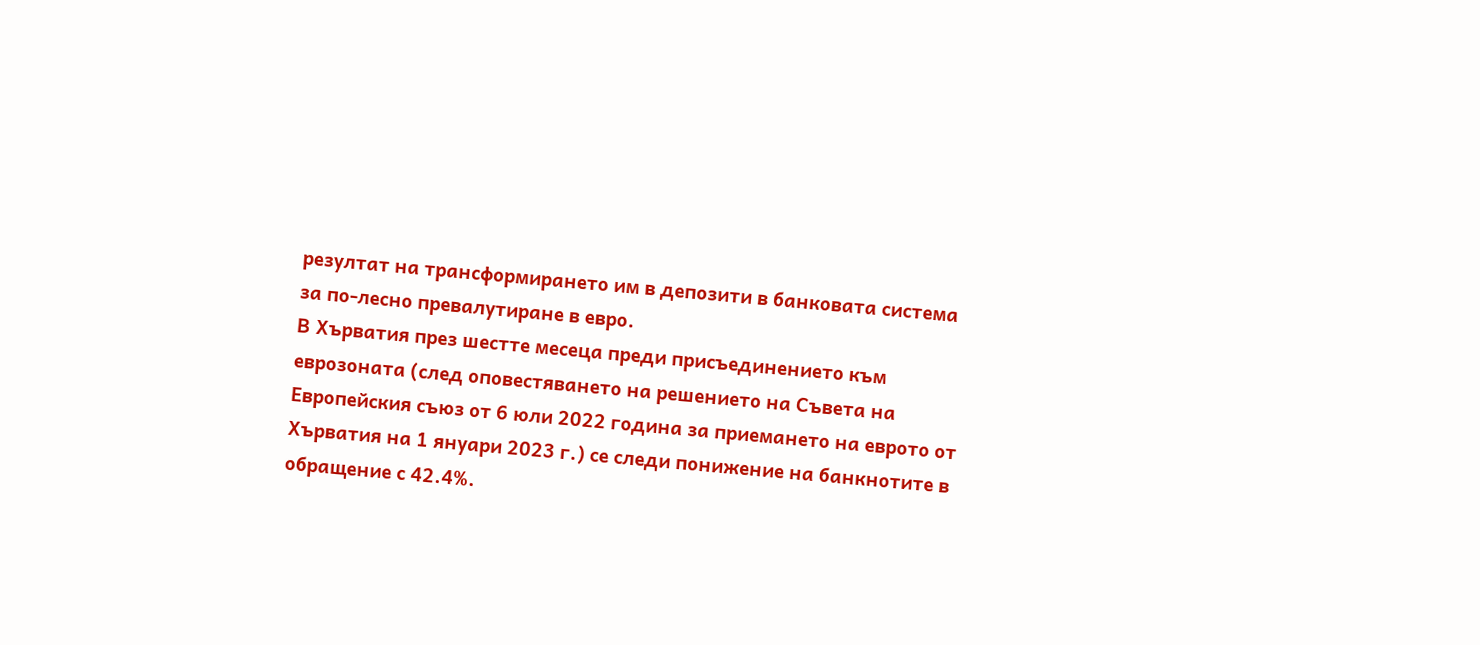резултат на трансформирането им в депозити в банковата система за по-лесно превалутиране в евро.
В Хърватия през шестте месеца преди присъединението към еврозоната (след оповестяването на решението на Съвета на Европейския съюз от 6 юли 2022 година за приемането на еврото от Хърватия на 1 януари 2023 г.) се следи понижение на банкнотите в обращение с 42.4%.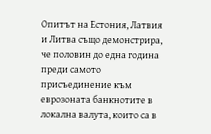Опитът на Естония, Латвия и Литва също демонстрира, че половин до една година преди самото присъединение към еврозоната банкнотите в локална валута, които са в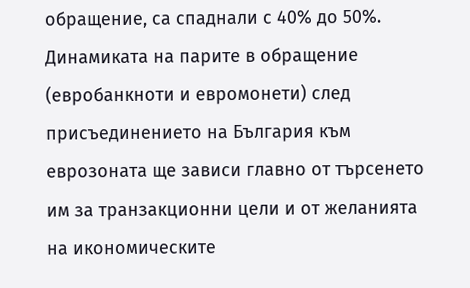обращение, са спаднали с 40% до 50%.
Динамиката на парите в обращение (евробанкноти и евромонети) след присъединението на България към еврозоната ще зависи главно от търсенето им за транзакционни цели и от желанията на икономическите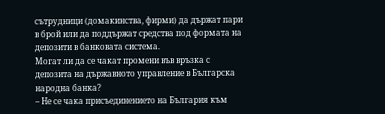сътрудници (домакинства, фирми) да държат пари в брой или да поддържат средства под формата на депозити в банковата система.
Могат ли да се чакат промени във връзка с депозита на държавното управление в Българска народна банка?
– Не се чака присъединението на България към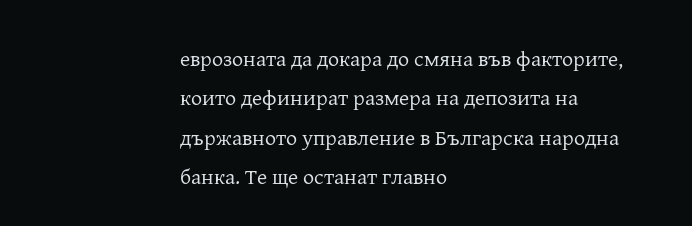еврозоната да докара до смяна във факторите, които дефинират размера на депозита на държавното управление в Българска народна банка. Те ще останат главно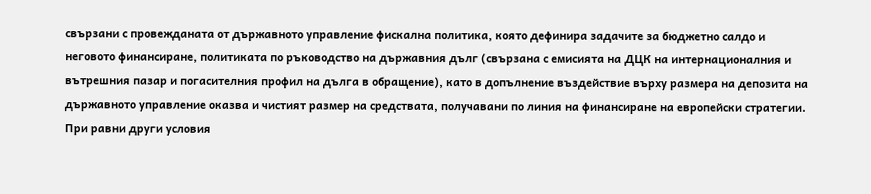свързани с провежданата от държавното управление фискална политика, която дефинира задачите за бюджетно салдо и неговото финансиране, политиката по ръководство на държавния дълг (свързана с емисията на ДЦК на интернационалния и вътрешния пазар и погасителния профил на дълга в обращение), като в допълнение въздействие върху размера на депозита на държавното управление оказва и чистият размер на средствата, получавани по линия на финансиране на европейски стратегии. При равни други условия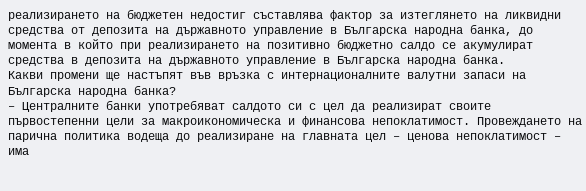реализирането на бюджетен недостиг съставлява фактор за изтеглянето на ликвидни средства от депозита на държавното управление в Българска народна банка, до момента в който при реализирането на позитивно бюджетно салдо се акумулират средства в депозита на държавното управление в Българска народна банка.
Какви промени ще настъпят във връзка с интернационалните валутни запаси на Българска народна банка?
– Централните банки употребяват салдото си с цел да реализират своите първостепенни цели за макроикономическа и финансова непоклатимост. Провеждането на парична политика водеща до реализиране на главната цел – ценова непоклатимост – има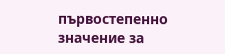първостепенно значение за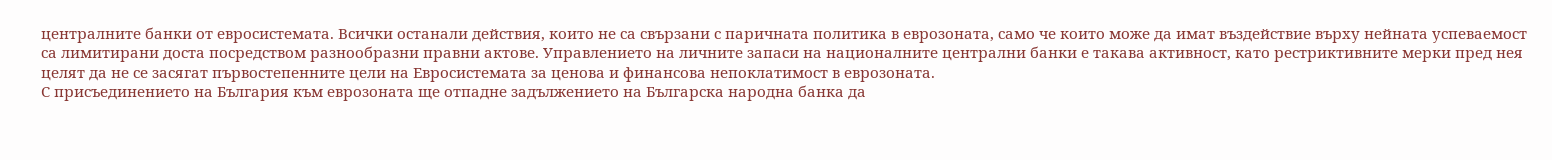централните банки от евросистемата. Всички останали действия, които не са свързани с паричната политика в еврозоната, само че които може да имат въздействие върху нейната успеваемост са лимитирани доста посредством разнообразни правни актове. Управлението на личните запаси на националните централни банки е такава активност, като рестриктивните мерки пред нея целят да не се засягат първостепенните цели на Евросистемата за ценова и финансова непоклатимост в еврозоната.
С присъединението на България към еврозоната ще отпадне задължението на Българска народна банка да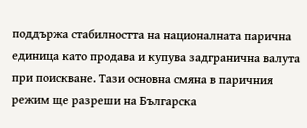поддържа стабилността на националната парична единица като продава и купува задгранична валута при поискване. Тази основна смяна в паричния режим ще разреши на Българска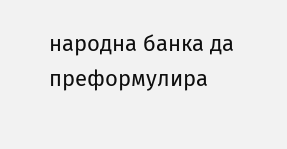народна банка да преформулира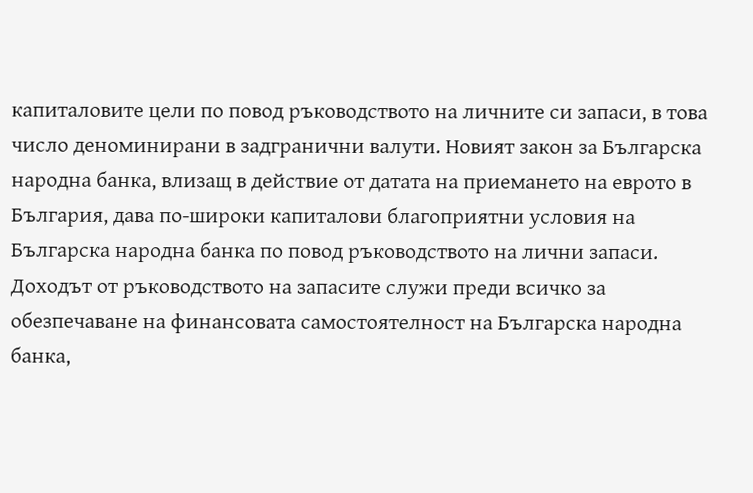капиталовите цели по повод ръководството на личните си запаси, в това число деноминирани в задгранични валути. Новият закон за Българска народна банка, влизащ в действие от датата на приемането на еврото в България, дава по-широки капиталови благоприятни условия на Българска народна банка по повод ръководството на лични запаси. Доходът от ръководството на запасите служи преди всичко за обезпечаване на финансовата самостоятелност на Българска народна банка,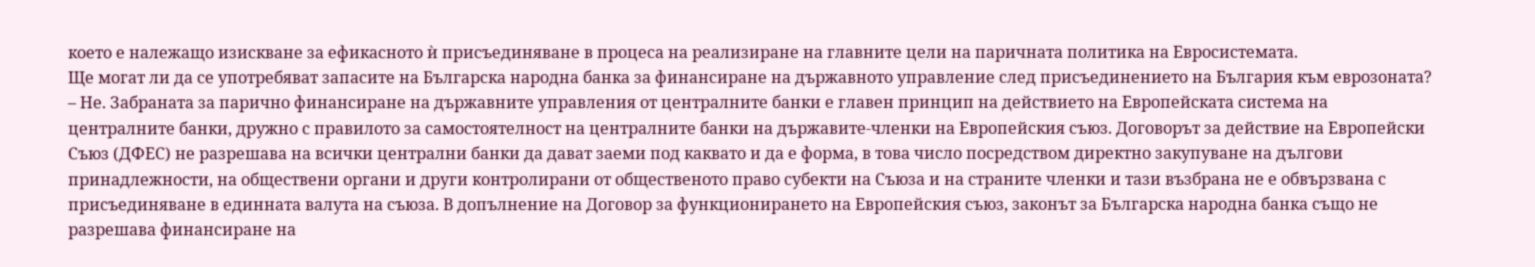което е належащо изискване за ефикасното ѝ присъединяване в процесa на реализиране на главните цели на паричната политика на Евросистемата.
Ще могат ли да се употребяват запасите на Българска народна банка за финансиране на държавното управление след присъединението на България към еврозоната?
– Не. Забраната за парично финансиране на държавните управления от централните банки е главен принцип на действието на Европейската система на централните банки, дружно с правилото за самостоятелност на централните банки на държавите-членки на Европейския съюз. Договорът за действие на Европейски Съюз (ДФЕС) не разрешава на всички централни банки да дават заеми под каквато и да е форма, в това число посредством директно закупуване на дългови принадлежности, на обществени органи и други контролирани от общественото право субекти на Съюза и на страните членки и тази възбрана не е обвързвана с присъединяване в единната валута на съюза. В допълнение на Договор за функционирането на Европейския съюз, законът за Българска народна банка също не разрешава финансиране на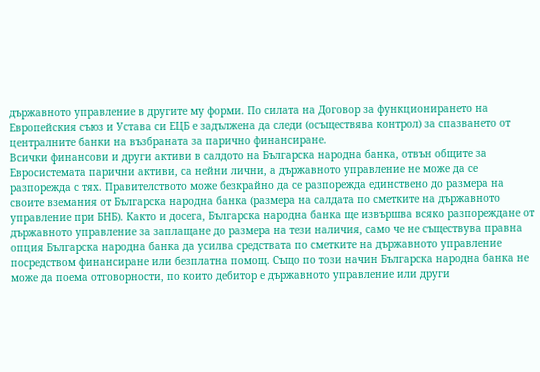държавното управление в другите му форми. По силата на Договор за функционирането на Европейския съюз и Устава си ЕЦБ е задължена да следи (осъществява контрол) за спазването от централните банки на възбраната за парично финансиране.
Всички финансови и други активи в салдото на Българска народна банка, отвън общите за Евросистемата парични активи, са нейни лични, а държавното управление не може да се разпорежда с тях. Правителството може безкрайно да се разпорежда единствено до размера на своите вземания от Българска народна банка (размера на салдата по сметките на държавното управление при БНБ). Както и досега, Българска народна банка ще извършва всяко разпореждане от държавното управление за заплащане до размера на тези наличия, само че не съществува правна опция Българска народна банка да усилва средствата по сметките на държавното управление посредством финансиране или безплатна помощ. Също по този начин Българска народна банка не може да поема отговорности, по които дебитор е държавното управление или други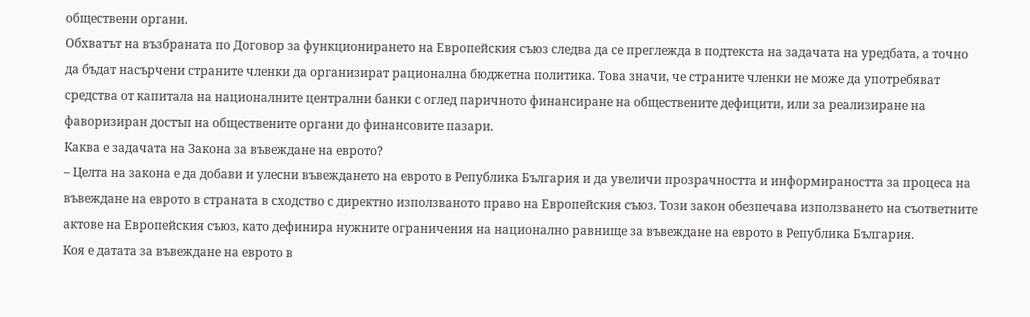обществени органи.
Обхватът на възбраната по Договор за функционирането на Европейския съюз следва да се преглежда в подтекста на задачата на уредбата, а точно да бъдат насърчени страните членки да организират рационална бюджетна политика. Това значи, че страните членки не може да употребяват средства от капитала на националните централни банки с оглед паричното финансиране на обществените дефицити, или за реализиране на фаворизиран достъп на обществените органи до финансовите пазари.
Каква е задачата на Закона за въвеждане на еврото?
– Целта на закона е да добави и улесни въвеждането на еврото в Република България и да увеличи прозрачността и информираността за процеса на въвеждане на еврото в страната в сходство с директно използваното право на Европейския съюз. Този закон обезпечава използването на съответните актове на Европейския съюз, като дефинира нужните ограничения на национално равнище за въвеждане на еврото в Република България.
Коя е датата за въвеждане на еврото в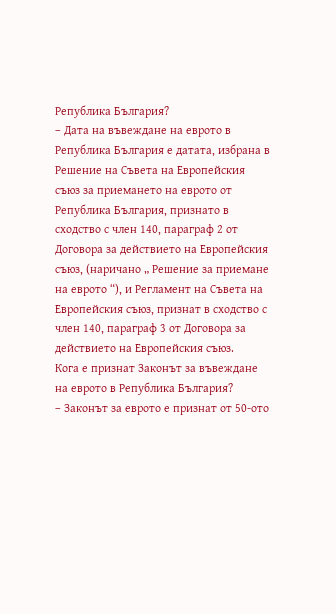Република България?
– Дата на въвеждане на еврото в Република България е датата, избрана в Решение на Съвета на Европейския съюз за приемането на еврото от Република България, признато в сходство с член 140, параграф 2 от Договора за действието на Европейския съюз, (наричано „ Решение за приемане на еврото “), и Регламент на Съвета на Европейския съюз, признат в сходство с член 140, параграф 3 от Договора за действието на Европейския съюз.
Кога е признат Законът за въвеждане на еврото в Република България?
– Законът за еврото е признат от 50-ото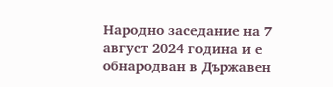Народно заседание на 7 август 2024 година и е обнародван в Държавен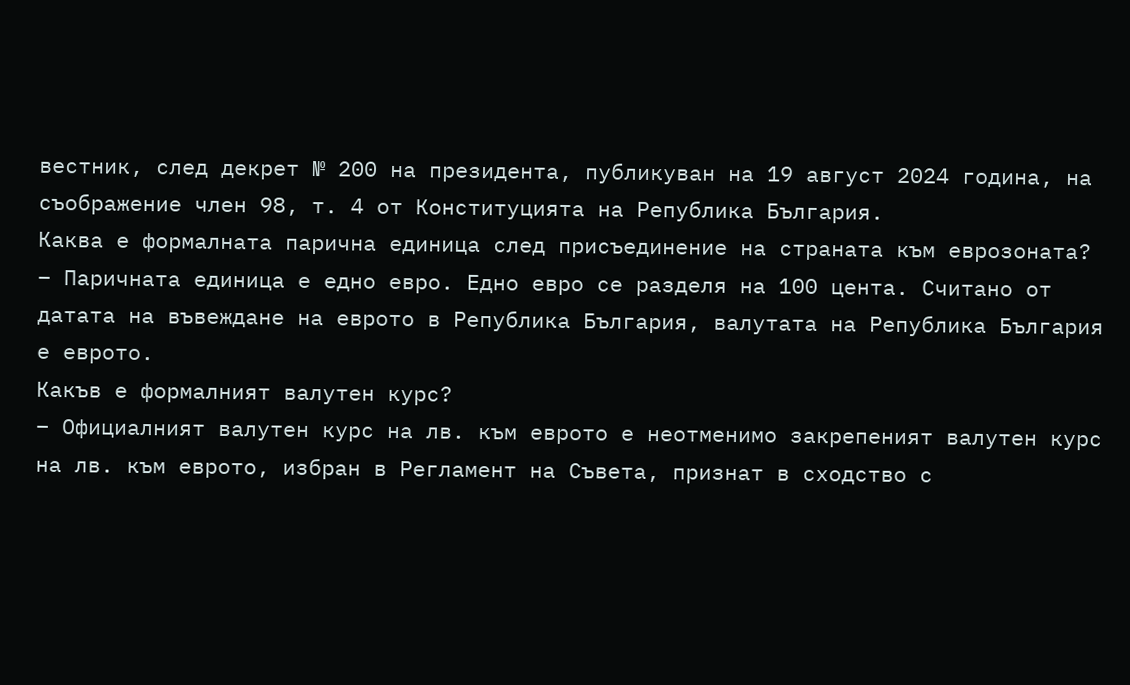вестник, след декрет № 200 на президента, публикуван на 19 август 2024 година, на съображение член 98, т. 4 от Конституцията на Република България.
Каква е формалната парична единица след присъединение на страната към еврозоната?
– Паричната единица е едно евро. Едно евро се разделя на 100 цента. Считано от датата на въвеждане на еврото в Република България, валутата на Република България е еврото.
Какъв е формалният валутен курс?
– Официалният валутен курс на лв. към еврото е неотменимо закрепеният валутен курс на лв. към еврото, избран в Регламент на Съвета, признат в сходство с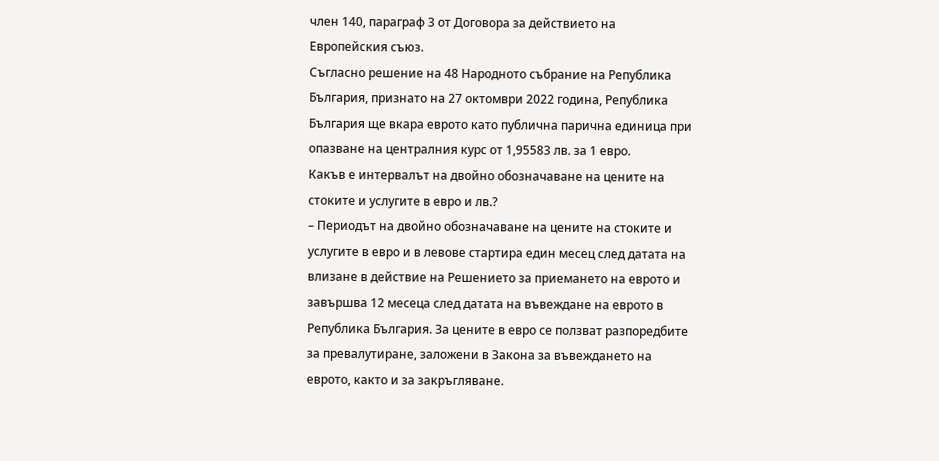член 140, параграф 3 от Договора за действието на Европейския съюз.
Съгласно решение на 48 Народното събрание на Република България, признато на 27 октомври 2022 година, Република България ще вкара еврото като публична парична единица при опазване на централния курс от 1,95583 лв. за 1 евро.
Какъв е интервалът на двойно обозначаване на цените на стоките и услугите в евро и лв.?
– Периодът на двойно обозначаване на цените на стоките и услугите в евро и в левове стартира един месец след датата на влизане в действие на Решението за приемането на еврото и завършва 12 месеца след датата на въвеждане на еврото в Република България. За цените в евро се ползват разпоредбите за превалутиране, заложени в Закона за въвеждането на еврото, както и за закръгляване.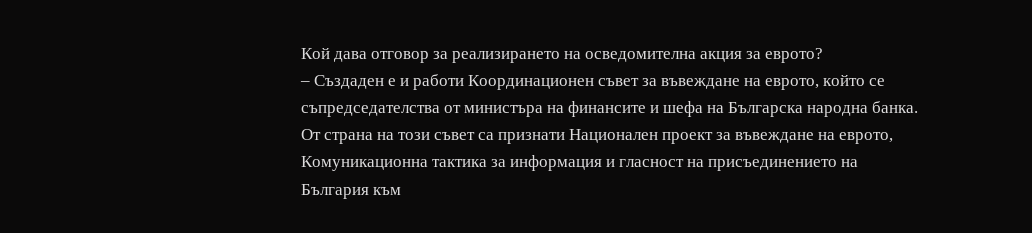Кой дава отговор за реализирането на осведомителна акция за еврото?
– Създадeн е и работи Координационен съвет за въвеждане на еврото, който се съпредседателства от министъра на финансите и шефа на Българска народна банка. От страна на този съвет са признати Национален проект за въвеждане на еврото, Комуникационна тактика за информация и гласност на присъединението на България към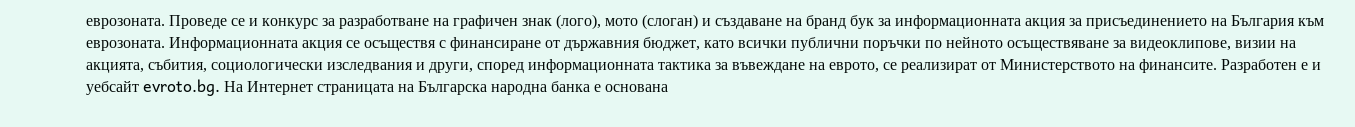еврозоната. Проведе се и конкурс за разработване на графичен знак (лого), мото (слоган) и създаване на бранд бук за информационната акция за присъединението на България към еврозоната. Информационната акция се осъществя с финансиране от държавния бюджет, като всички публични поръчки по нейното осъществяване за видеоклипове, визии на акцията, събития, социологически изследвания и други, според информационната тактика за въвеждане на еврото, се реализират от Министерството на финансите. Разработен е и уебсайт evroto.bg. На Интернет страницата на Българска народна банка е основана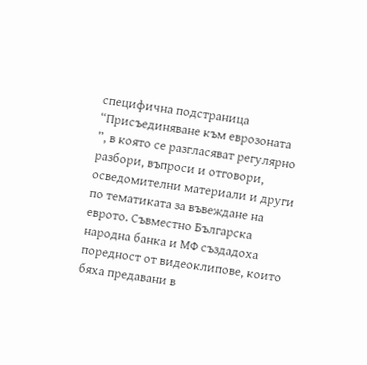специфична подстраница “Присъединяване към еврозоната ”, в която се разгласяват регулярно разбори, въпроси и отговори, осведомителни материали и други по тематиката за въвеждане на еврото. Съвместно Българска народна банка и МФ създадоха поредност от видеоклипове, които бяха предавани в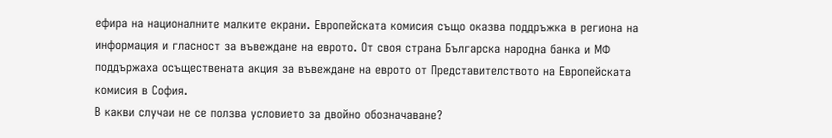ефира на националните малките екрани. Европейската комисия също оказва поддръжка в региона на информация и гласност за въвеждане на еврото. От своя страна Българска народна банка и МФ поддържаха осъществената акция за въвеждане на еврото от Представителството на Европейската комисия в София.
В какви случаи не се ползва условието за двойно обозначаване?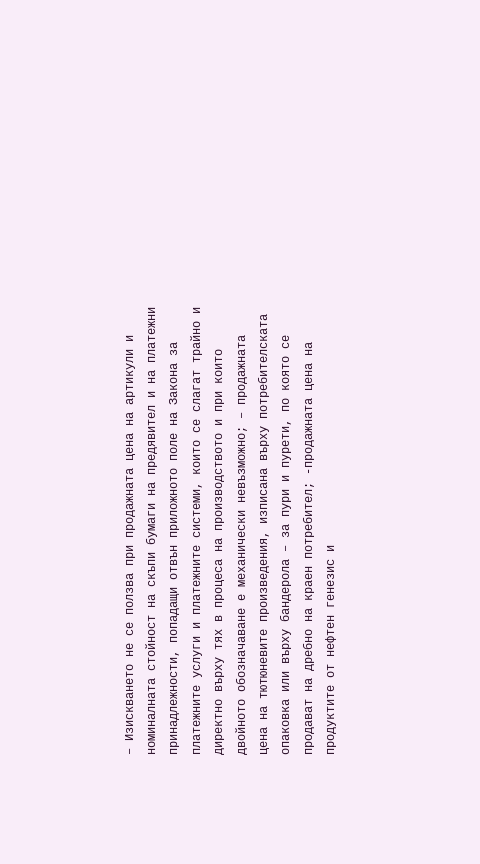– Изискването не се ползва при продажната цена на артикули и номиналната стойност на скъпи бумаги на предявител и на платежни принадлежности, попадащи отвън приложното поле на Закона за платежните услуги и платежните системи, които се слагат трайно и директно върху тях в процеса на производството и при които двойното обозначаване е механически невъзможно; – продажната цена на тютюневите произведения, изписана върху потребителската опаковка или върху бандерола – за пури и пурети, по която се продават на дребно на краен потребител; -продажната цена на продуктите от нефтен генезис и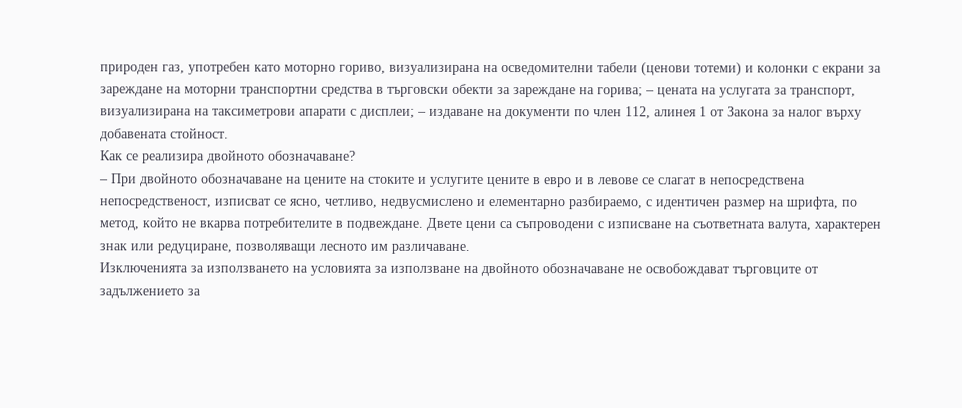природен газ, употребен като моторно гориво, визуализирана на осведомителни табели (ценови тотеми) и колонки с екрани за зареждане на моторни транспортни средства в търговски обекти за зареждане на горива; – цената на услугата за транспорт, визуализирана на таксиметрови апарати с дисплеи; – издаване на документи по член 112, алинея 1 от Закона за налог върху добавената стойност.
Как се реализира двойното обозначаване?
– При двойното обозначаване на цените на стоките и услугите цените в евро и в левове се слагат в непосредствена непосредственост, изписват се ясно, четливо, недвусмислено и елементарно разбираемо, с идентичен размер на шрифта, по метод, който не вкарва потребителите в подвеждане. Двете цени са съпроводени с изписване на съответната валута, характерен знак или редуциране, позволяващи лесното им различаване.
Изключенията за използването на условията за използване на двойното обозначаване не освобождават търговците от задължението за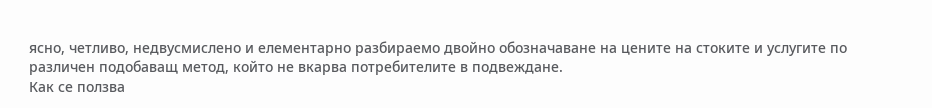ясно, четливо, недвусмислено и елементарно разбираемо двойно обозначаване на цените на стоките и услугите по различен подобаващ метод, който не вкарва потребителите в подвеждане.
Как се ползва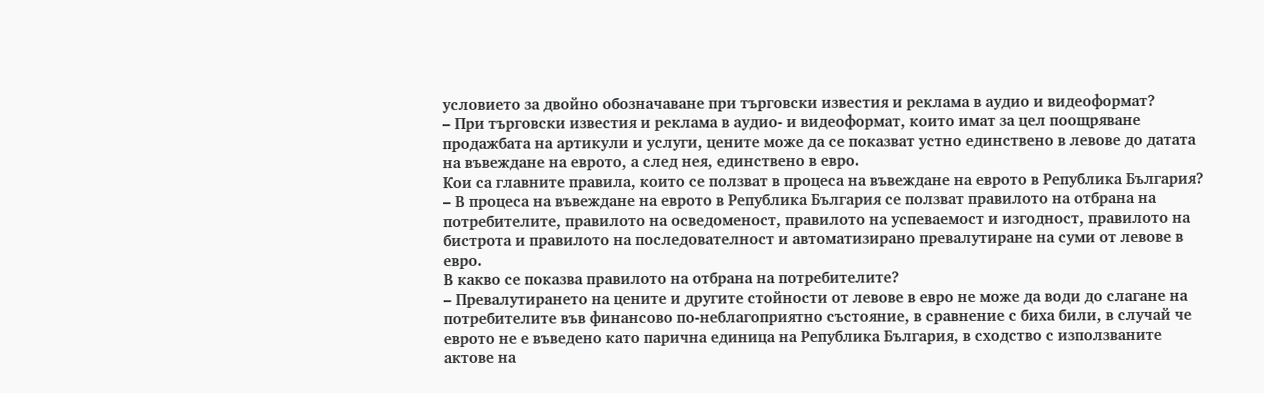условието за двойно обозначаване при търговски известия и реклама в аудио и видеоформат?
– При търговски известия и реклама в аудио- и видеоформат, които имат за цел поощряване продажбата на артикули и услуги, цените може да се показват устно единствено в левове до датата на въвеждане на еврото, а след нея, единствено в евро.
Кои са главните правила, които се ползват в процеса на въвеждане на еврото в Република България?
– В процеса на въвеждане на еврото в Република България се ползват правилото на отбрана на потребителите, правилото на осведоменост, правилото на успеваемост и изгодност, правилото на бистрота и правилото на последователност и автоматизирано превалутиране на суми от левове в евро.
В какво се показва правилото на отбрана на потребителите?
– Превалутирането на цените и другите стойности от левове в евро не може да води до слагане на потребителите във финансово по-неблагоприятно състояние, в сравнение с биха били, в случай че еврото не е въведено като парична единица на Република България, в сходство с използваните актове на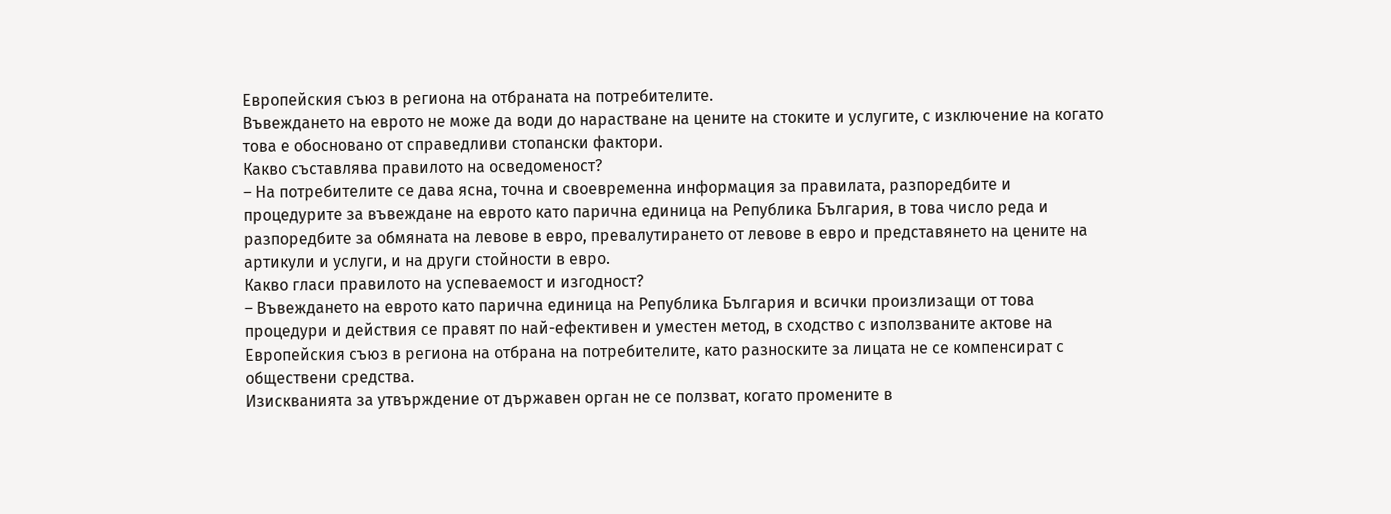Европейския съюз в региона на отбраната на потребителите.
Въвеждането на еврото не може да води до нарастване на цените на стоките и услугите, с изключение на когато това е обосновано от справедливи стопански фактори.
Какво съставлява правилото на осведоменост?
– На потребителите се дава ясна, точна и своевременна информация за правилата, разпоредбите и процедурите за въвеждане на еврото като парична единица на Република България, в това число реда и разпоредбите за обмяната на левове в евро, превалутирането от левове в евро и представянето на цените на артикули и услуги, и на други стойности в евро.
Какво гласи правилото на успеваемост и изгодност?
– Въвеждането на еврото като парична единица на Република България и всички произлизащи от това процедури и действия се правят по най-ефективен и уместен метод, в сходство с използваните актове на Европейския съюз в региона на отбрана на потребителите, като разноските за лицата не се компенсират с обществени средства.
Изискванията за утвърждение от държавен орган не се ползват, когато промените в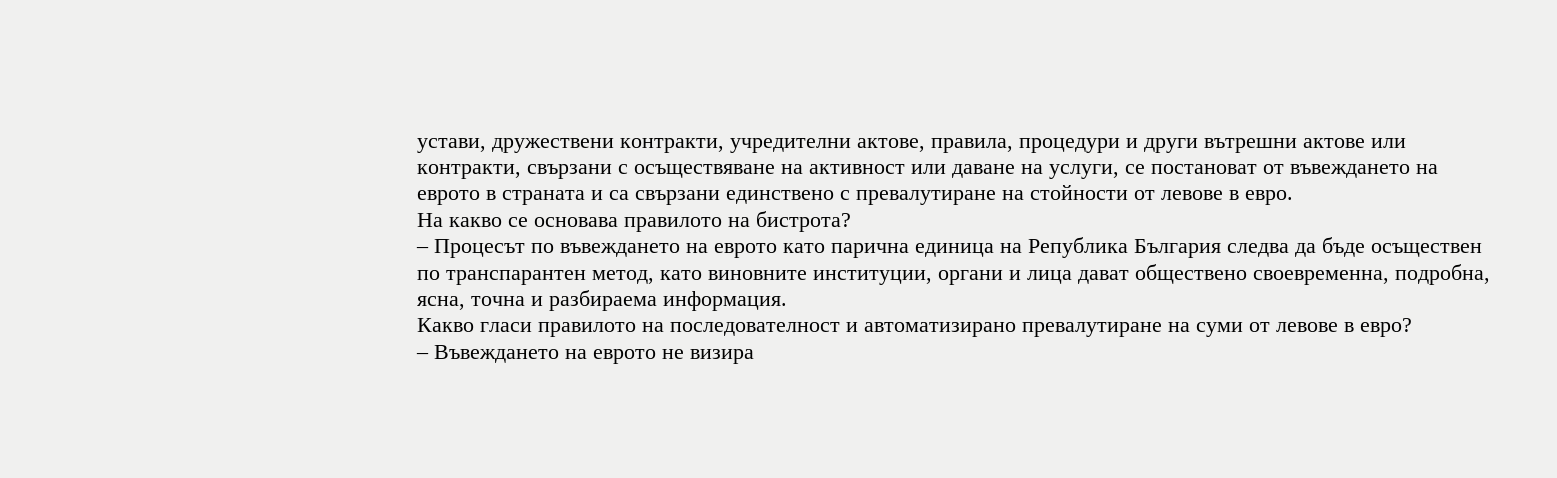устави, дружествени контракти, учредителни актове, правила, процедури и други вътрешни актове или контракти, свързани с осъществяване на активност или даване на услуги, се постановат от въвеждането на еврото в страната и са свързани единствено с превалутиране на стойности от левове в евро.
На какво се основава правилото на бистрота?
– Процесът по въвеждането на еврото като парична единица на Република България следва да бъде осъществен по транспарантен метод, като виновните институции, органи и лица дават обществено своевременна, подробна, ясна, точна и разбираема информация.
Какво гласи правилото на последователност и автоматизирано превалутиране на суми от левове в евро?
– Въвеждането на еврото не визира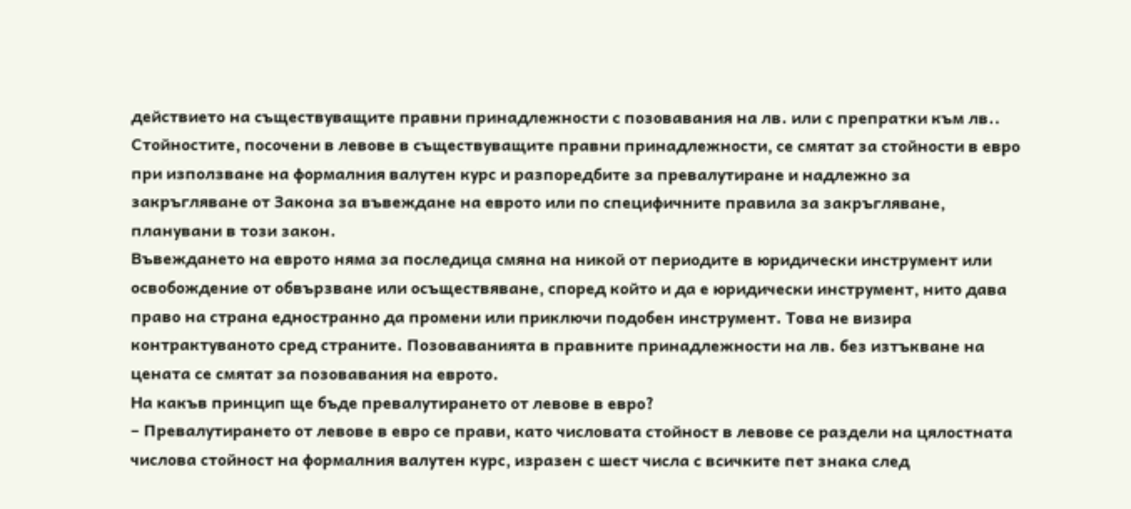действието на съществуващите правни принадлежности с позовавания на лв. или с препратки към лв..
Стойностите, посочени в левове в съществуващите правни принадлежности, се смятат за стойности в евро при използване на формалния валутен курс и разпоредбите за превалутиране и надлежно за закръгляване от Закона за въвеждане на еврото или по специфичните правила за закръгляване, планувани в този закон.
Въвеждането на еврото няма за последица смяна на никой от периодите в юридически инструмент или освобождение от обвързване или осъществяване, според който и да е юридически инструмент, нито дава право на страна едностранно да промени или приключи подобен инструмент. Това не визира контрактуваното сред страните. Позоваванията в правните принадлежности на лв. без изтъкване на цената се смятат за позовавания на еврото.
На какъв принцип ще бъде превалутирането от левове в евро?
– Превалутирането от левове в евро се прави, като числовата стойност в левове се раздели на цялостната числова стойност на формалния валутен курс, изразен с шест числа с всичките пет знака след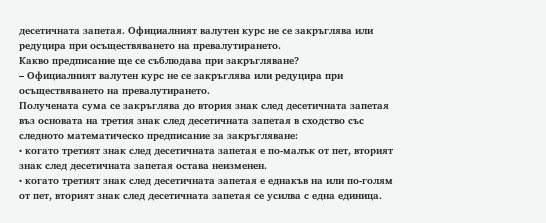десетичната запетая. Официалният валутен курс не се закръглява или редуцира при осъществяването на превалутирането.
Какво предписание ще се съблюдава при закръгляване?
– Официалният валутен курс не се закръглява или редуцира при осъществяването на превалутирането.
Получената сума се закръглява до втория знак след десетичната запетая въз основата на третия знак след десетичната запетая в сходство със следното математическо предписание за закръгляване:
• когато третият знак след десетичната запетая е по-малък от пет, вторият знак след десетичната запетая остава неизменен.
• когато третият знак след десетичната запетая е еднакъв на или по-голям от пет, вторият знак след десетичната запетая се усилва с една единица.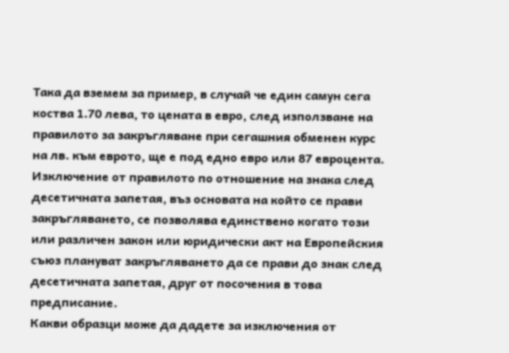Така да вземем за пример, в случай че един самун сега коства 1.70 лева, то цената в евро, след използване на правилото за закръгляване при сегашния обменен курс на лв. към еврото, ще е под едно евро или 87 евроцента.
Изключение от правилото по отношение на знака след десетичната запетая, въз основата на който се прави закръгляването, се позволява единствено когато този или различен закон или юридически акт на Европейския съюз плануват закръгляването да се прави до знак след десетичната запетая, друг от посочения в това предписание.
Какви образци може да дадете за изключения от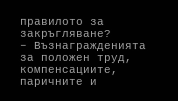правилото за закръгляване?
– Възнагражденията за положен труд, компенсациите, паричните и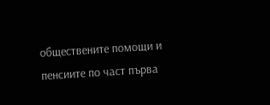обществените помощи и пенсиите по част първа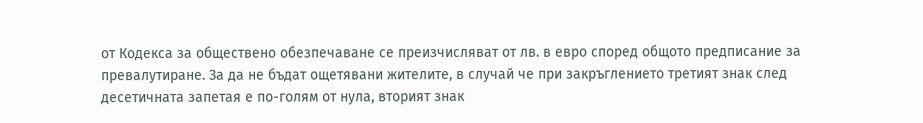от Кодекса за обществено обезпечаване се преизчисляват от лв. в евро според общото предписание за превалутиране. За да не бъдат ощетявани жителите, в случай че при закръглението третият знак след десетичната запетая е по-голям от нула, вторият знак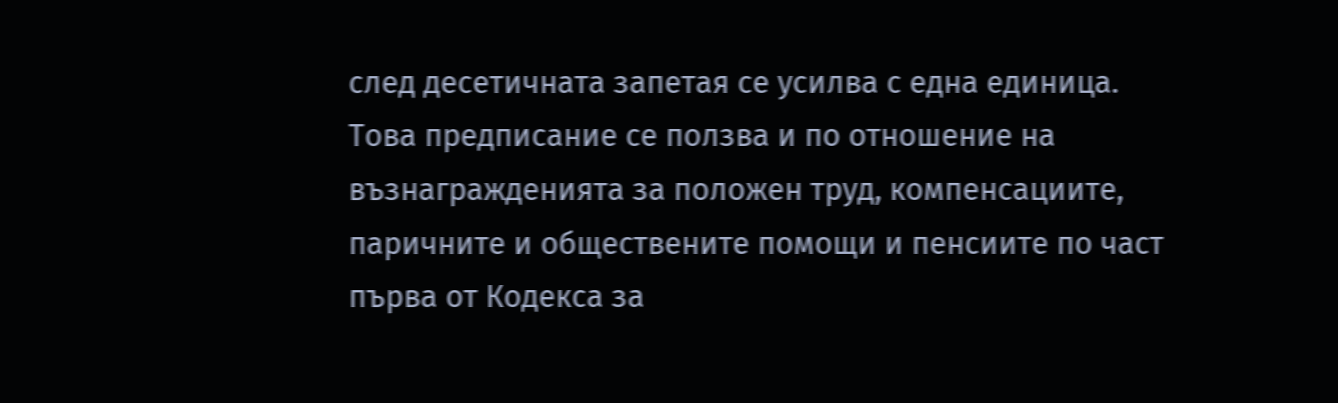след десетичната запетая се усилва с една единица. Това предписание се ползва и по отношение на възнагражденията за положен труд, компенсациите, паричните и обществените помощи и пенсиите по част първа от Кодекса за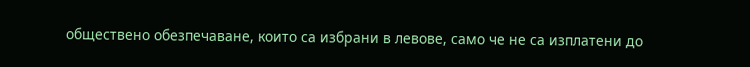обществено обезпечаване, които са избрани в левове, само че не са изплатени до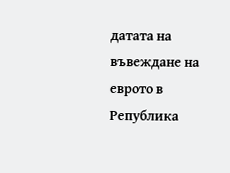датата на въвеждане на еврото в Република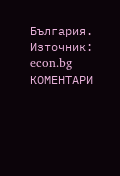България.
Източник: econ.bg
КОМЕНТАРИ